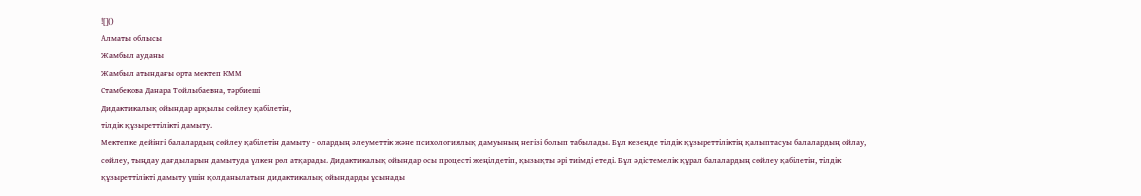![]()
Алматы облысы
Жамбыл ауданы
Жамбыл атындағы орта мектеп КММ
Стамбекова Данара Тойлыбаевна, тәрбиеші
Дидактикалық ойындар арқылы сөйлеу қабілетін,
тілдік құзыреттілікті дамыту.
Мектепке дейінгі балалардың сөйлеу қабілетін дамыту - олардың әлеуметтік және психологиялық дамуының негізі болып табылады. Бұл кезеңде тілдік құзыреттіліктің қалыптасуы балалардың ойлау, сөйлеу, тыңдау дағдыларын дамытуда үлкен рөл атқарады. Дидактикалық ойындар осы процесті жеңілдетіп, қызықты әрі тиімді етеді. Бұл әдістемелік құрал балалардың сөйлеу қабілетін, тілдік құзыреттілікті дамыту үшін қолданылатын дидактикалық ойындарды ұсынады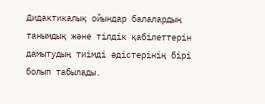Дидактикалық ойындар балалардың танымдық және тілдік қабілеттерін дамытудың тиімді әдістерінің бірі болып табылады.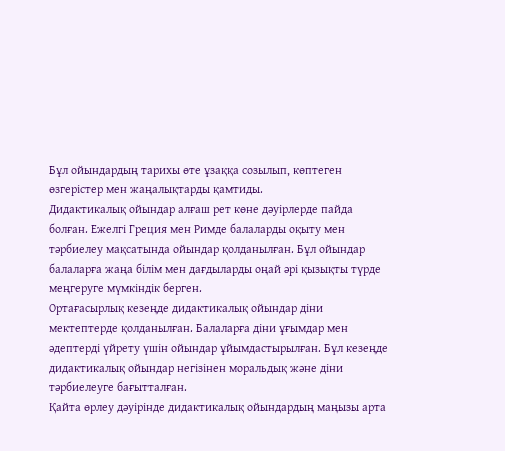Бұл ойындардың тарихы өте ұзаққа созылып, көптеген өзгерістер мен жаңалықтарды қамтиды.
Дидактикалық ойындар алғаш рет көне дәуірлерде пайда болған. Ежелгі Греция мен Римде балаларды оқыту мен тәрбиелеу мақсатында ойындар қолданылған. Бұл ойындар балаларға жаңа білім мен дағдыларды оңай әрі қызықты түрде меңгеруге мүмкіндік берген.
Ортағасырлық кезеңде дидактикалық ойындар діни мектептерде қолданылған. Балаларға діни ұғымдар мен әдептерді үйрету үшін ойындар ұйымдастырылған. Бұл кезеңде дидактикалық ойындар негізінен моральдық және діни тәрбиелеуге бағытталған.
Қайта өрлеу дәуірінде дидактикалық ойындардың маңызы арта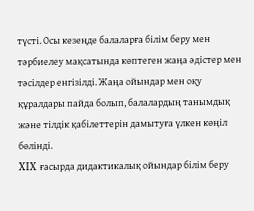түсті. Осы кезеңде балаларға білім беру мен тәрбиелеу мақсатында көптеген жаңа әдістер мен тәсілдер енгізілді. Жаңа ойындар мен оқу құралдары пайда болып, балалардың танымдық және тілдік қабілеттерін дамытуға үлкен көңіл бөлінді.
XIX ғасырда дидактикалық ойындар білім беру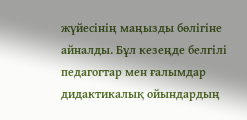жүйесінің маңызды бөлігіне айналды. Бұл кезеңде белгілі педагогтар мен ғалымдар дидактикалық ойындардың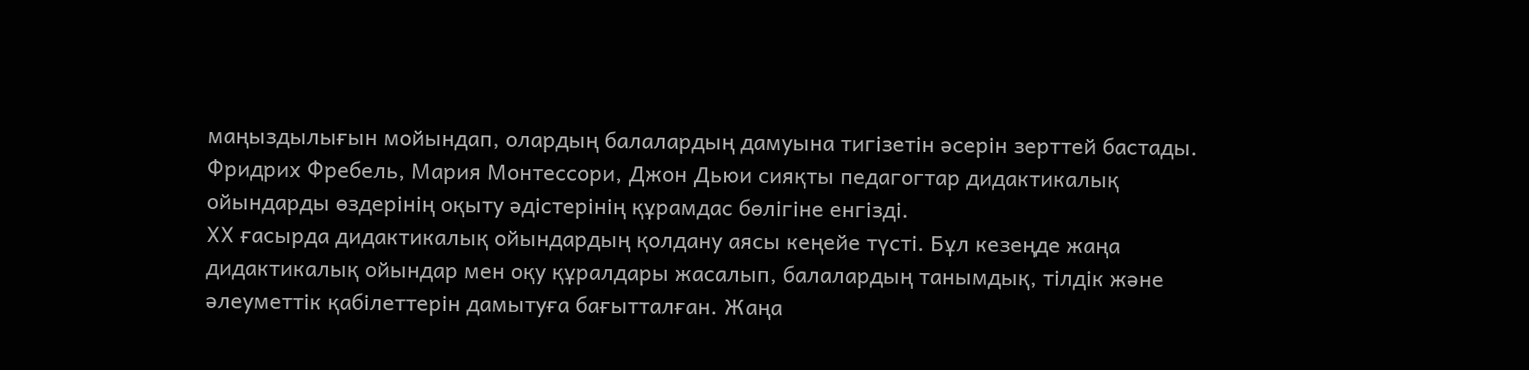маңыздылығын мойындап, олардың балалардың дамуына тигізетін әсерін зерттей бастады. Фридрих Фребель, Мария Монтессори, Джон Дьюи сияқты педагогтар дидактикалық ойындарды өздерінің оқыту әдістерінің құрамдас бөлігіне енгізді.
XX ғасырда дидактикалық ойындардың қолдану аясы кеңейе түсті. Бұл кезеңде жаңа дидактикалық ойындар мен оқу құралдары жасалып, балалардың танымдық, тілдік және әлеуметтік қабілеттерін дамытуға бағытталған. Жаңа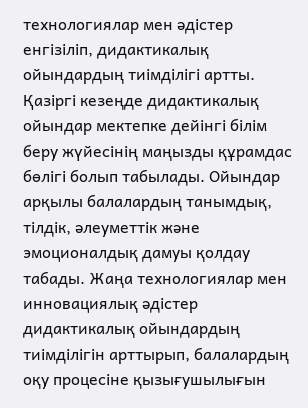технологиялар мен әдістер енгізіліп, дидактикалық ойындардың тиімділігі артты.
Қазіргі кезеңде дидактикалық ойындар мектепке дейінгі білім беру жүйесінің маңызды құрамдас бөлігі болып табылады. Ойындар арқылы балалардың танымдық, тілдік, әлеуметтік және эмоционалдық дамуы қолдау табады. Жаңа технологиялар мен инновациялық әдістер дидактикалық ойындардың тиімділігін арттырып, балалардың оқу процесіне қызығушылығын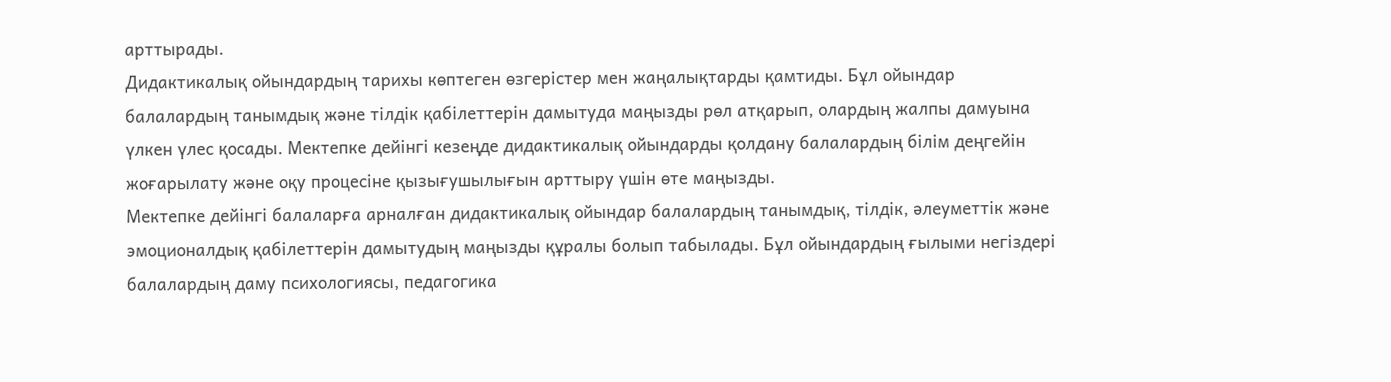арттырады.
Дидактикалық ойындардың тарихы көптеген өзгерістер мен жаңалықтарды қамтиды. Бұл ойындар балалардың танымдық және тілдік қабілеттерін дамытуда маңызды рөл атқарып, олардың жалпы дамуына үлкен үлес қосады. Мектепке дейінгі кезеңде дидактикалық ойындарды қолдану балалардың білім деңгейін жоғарылату және оқу процесіне қызығушылығын арттыру үшін өте маңызды.
Мектепке дейінгі балаларға арналған дидактикалық ойындар балалардың танымдық, тілдік, әлеуметтік және эмоционалдық қабілеттерін дамытудың маңызды құралы болып табылады. Бұл ойындардың ғылыми негіздері балалардың даму психологиясы, педагогика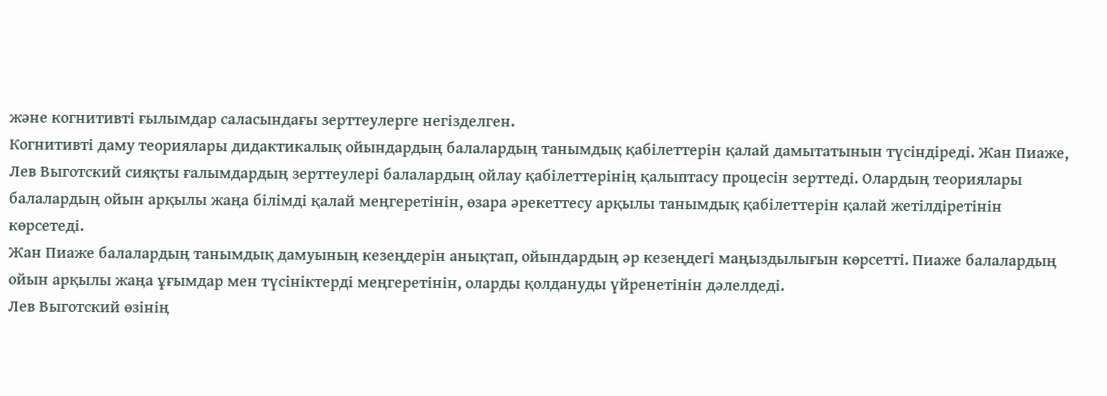және когнитивті ғылымдар саласындағы зерттеулерге негізделген.
Когнитивті даму теориялары дидактикалық ойындардың балалардың танымдық қабілеттерін қалай дамытатынын түсіндіреді. Жан Пиаже, Лев Выготский сияқты ғалымдардың зерттеулері балалардың ойлау қабілеттерінің қалыптасу процесін зерттеді. Олардың теориялары балалардың ойын арқылы жаңа білімді қалай меңгеретінін, өзара әрекеттесу арқылы танымдық қабілеттерін қалай жетілдіретінін көрсетеді.
Жан Пиаже балалардың танымдық дамуының кезеңдерін анықтап, ойындардың әр кезеңдегі маңыздылығын көрсетті. Пиаже балалардың ойын арқылы жаңа ұғымдар мен түсініктерді меңгеретінін, оларды қолдануды үйренетінін дәлелдеді.
Лев Выготский өзінің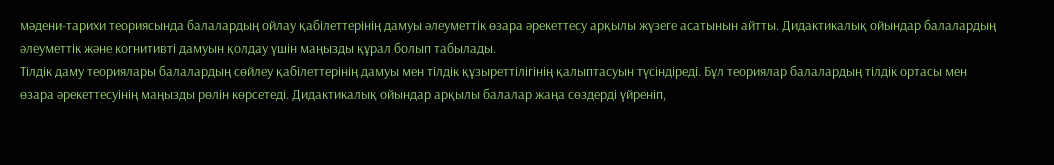мәдени-тарихи теориясында балалардың ойлау қабілеттерінің дамуы әлеуметтік өзара әрекеттесу арқылы жүзеге асатынын айтты. Дидактикалық ойындар балалардың әлеуметтік және когнитивті дамуын қолдау үшін маңызды құрал болып табылады.
Тілдік даму теориялары балалардың сөйлеу қабілеттерінің дамуы мен тілдік құзыреттілігінің қалыптасуын түсіндіреді. Бұл теориялар балалардың тілдік ортасы мен өзара әрекеттесуінің маңызды рөлін көрсетеді. Дидактикалық ойындар арқылы балалар жаңа сөздерді үйреніп,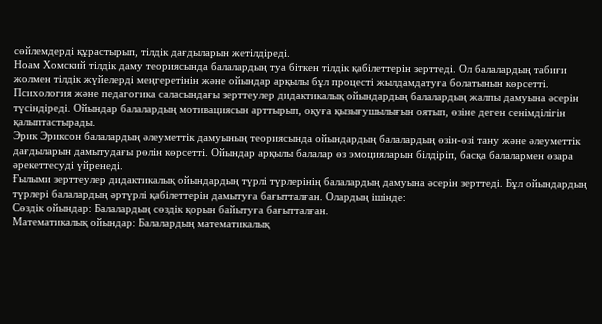сөйлемдерді құрастырып, тілдік дағдыларын жетілдіреді.
Ноам Хомский тілдік даму теориясында балалардың туа біткен тілдік қабілеттерін зерттеді. Ол балалардың табиғи жолмен тілдік жүйелерді меңгеретінін және ойындар арқылы бұл процесті жылдамдатуға болатынын көрсетті.
Психология және педагогика саласындағы зерттеулер дидактикалық ойындардың балалардың жалпы дамуына әсерін түсіндіреді. Ойындар балалардың мотивациясын арттырып, оқуға қызығушылығын оятып, өзіне деген сенімділігін қалыптастырады.
Эрик Эриксон балалардың әлеуметтік дамуының теориясында ойындардың балалардың өзін-өзі тану және әлеуметтік дағдыларын дамытудағы рөлін көрсетті. Ойындар арқылы балалар өз эмоцияларын білдіріп, басқа балалармен өзара әрекеттесуді үйренеді.
Ғылыми зерттеулер дидактикалық ойындардың түрлі түрлерінің балалардың дамуына әсерін зерттеді. Бұл ойындардың түрлері балалардың әртүрлі қабілеттерін дамытуға бағытталған. Олардың ішінде:
Сөздік ойындар: Балалардың сөздік қорын байытуға бағытталған.
Математикалық ойындар: Балалардың математикалық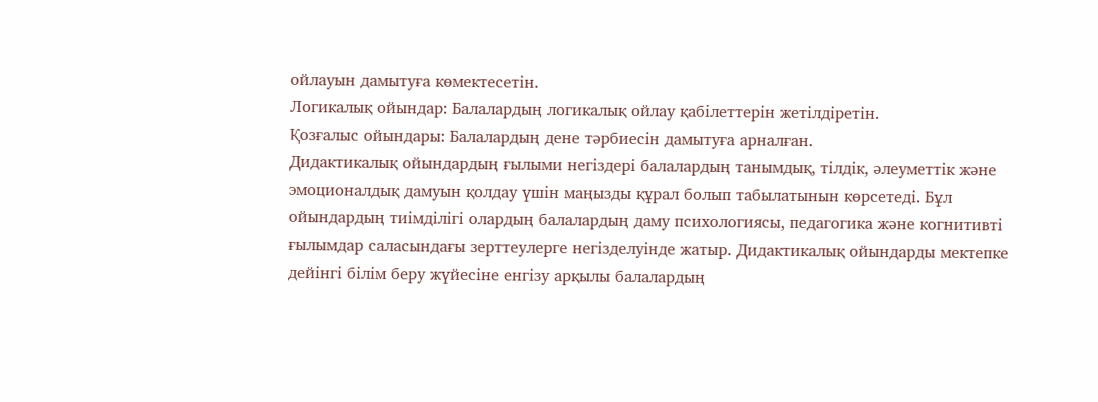ойлауын дамытуға көмектесетін.
Логикалық ойындар: Балалардың логикалық ойлау қабілеттерін жетілдіретін.
Қозғалыс ойындары: Балалардың дене тәрбиесін дамытуға арналған.
Дидактикалық ойындардың ғылыми негіздері балалардың танымдық, тілдік, әлеуметтік және эмоционалдық дамуын қолдау үшін маңызды құрал болып табылатынын көрсетеді. Бұл ойындардың тиімділігі олардың балалардың даму психологиясы, педагогика және когнитивті ғылымдар саласындағы зерттеулерге негізделуінде жатыр. Дидактикалық ойындарды мектепке дейінгі білім беру жүйесіне енгізу арқылы балалардың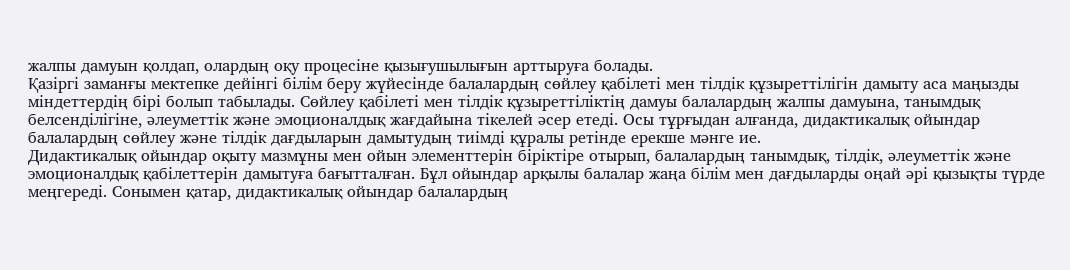жалпы дамуын қолдап, олардың оқу процесіне қызығушылығын арттыруға болады.
Қазіргі заманғы мектепке дейінгі білім беру жүйесінде балалардың сөйлеу қабілеті мен тілдік құзыреттілігін дамыту аса маңызды міндеттердің бірі болып табылады. Сөйлеу қабілеті мен тілдік құзыреттіліктің дамуы балалардың жалпы дамуына, танымдық белсенділігіне, әлеуметтік және эмоционалдық жағдайына тікелей әсер етеді. Осы тұрғыдан алғанда, дидактикалық ойындар балалардың сөйлеу және тілдік дағдыларын дамытудың тиімді құралы ретінде ерекше мәнге ие.
Дидактикалық ойындар оқыту мазмұны мен ойын элементтерін біріктіре отырып, балалардың танымдық, тілдік, әлеуметтік және эмоционалдық қабілеттерін дамытуға бағытталған. Бұл ойындар арқылы балалар жаңа білім мен дағдыларды оңай әрі қызықты түрде меңгереді. Сонымен қатар, дидактикалық ойындар балалардың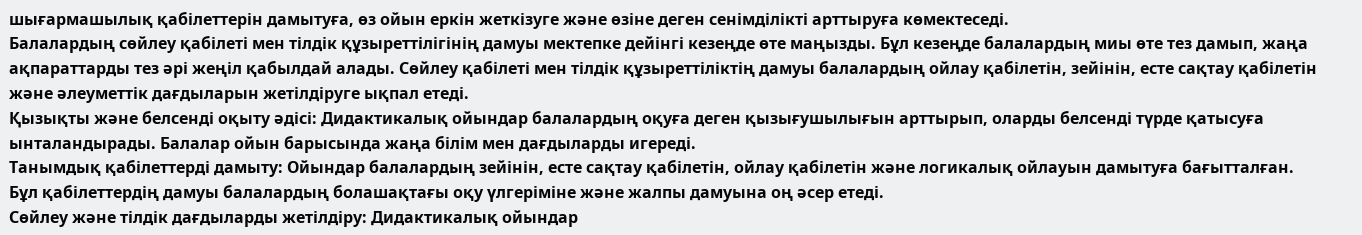шығармашылық қабілеттерін дамытуға, өз ойын еркін жеткізуге және өзіне деген сенімділікті арттыруға көмектеседі.
Балалардың сөйлеу қабілеті мен тілдік құзыреттілігінің дамуы мектепке дейінгі кезеңде өте маңызды. Бұл кезеңде балалардың миы өте тез дамып, жаңа ақпараттарды тез әрі жеңіл қабылдай алады. Сөйлеу қабілеті мен тілдік құзыреттіліктің дамуы балалардың ойлау қабілетін, зейінін, есте сақтау қабілетін және әлеуметтік дағдыларын жетілдіруге ықпал етеді.
Қызықты және белсенді оқыту әдісі: Дидактикалық ойындар балалардың оқуға деген қызығушылығын арттырып, оларды белсенді түрде қатысуға ынталандырады. Балалар ойын барысында жаңа білім мен дағдыларды игереді.
Танымдық қабілеттерді дамыту: Ойындар балалардың зейінін, есте сақтау қабілетін, ойлау қабілетін және логикалық ойлауын дамытуға бағытталған. Бұл қабілеттердің дамуы балалардың болашақтағы оқу үлгеріміне және жалпы дамуына оң әсер етеді.
Сөйлеу және тілдік дағдыларды жетілдіру: Дидактикалық ойындар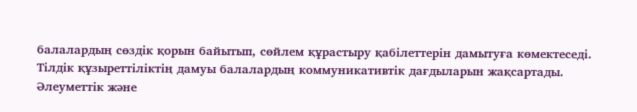балалардың сөздік қорын байытып, сөйлем құрастыру қабілеттерін дамытуға көмектеседі. Тілдік құзыреттіліктің дамуы балалардың коммуникативтік дағдыларын жақсартады.
Әлеуметтік және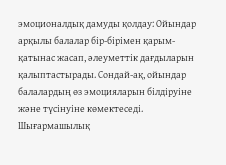эмоционалдық дамуды қолдау: Ойындар арқылы балалар бір-бірімен қарым-қатынас жасап, әлеуметтік дағдыларын қалыптастырады. Сондай-ақ, ойындар балалардың өз эмоцияларын білдіруіне және түсінуіне көмектеседі.
Шығармашылық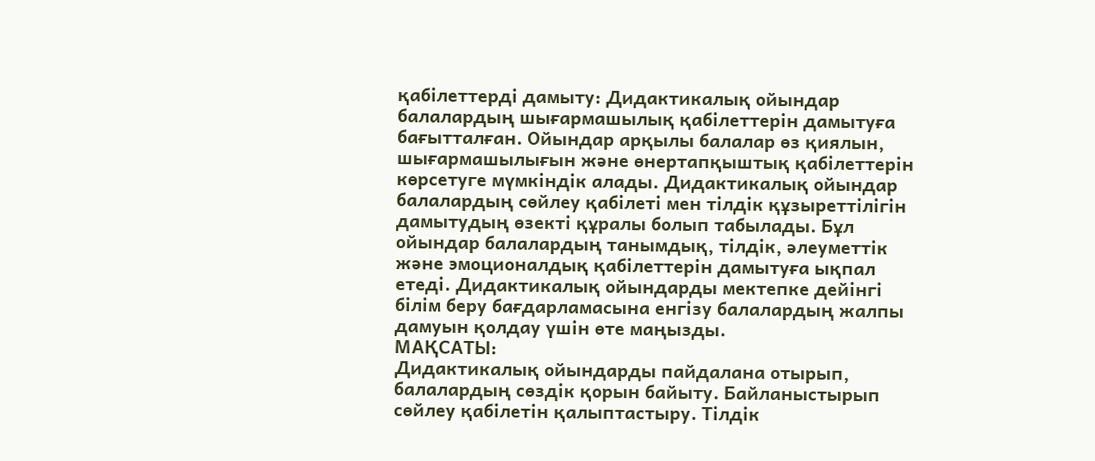қабілеттерді дамыту: Дидактикалық ойындар балалардың шығармашылық қабілеттерін дамытуға бағытталған. Ойындар арқылы балалар өз қиялын, шығармашылығын және өнертапқыштық қабілеттерін көрсетуге мүмкіндік алады. Дидактикалық ойындар балалардың сөйлеу қабілеті мен тілдік құзыреттілігін дамытудың өзекті құралы болып табылады. Бұл ойындар балалардың танымдық, тілдік, әлеуметтік және эмоционалдық қабілеттерін дамытуға ықпал етеді. Дидактикалық ойындарды мектепке дейінгі білім беру бағдарламасына енгізу балалардың жалпы дамуын қолдау үшін өте маңызды.
МАҚСАТЫ:
Дидактикалық ойындарды пайдалана отырып, балалардың сөздік қорын байыту. Байланыстырып сөйлеу қабілетін қалыптастыру. Тілдік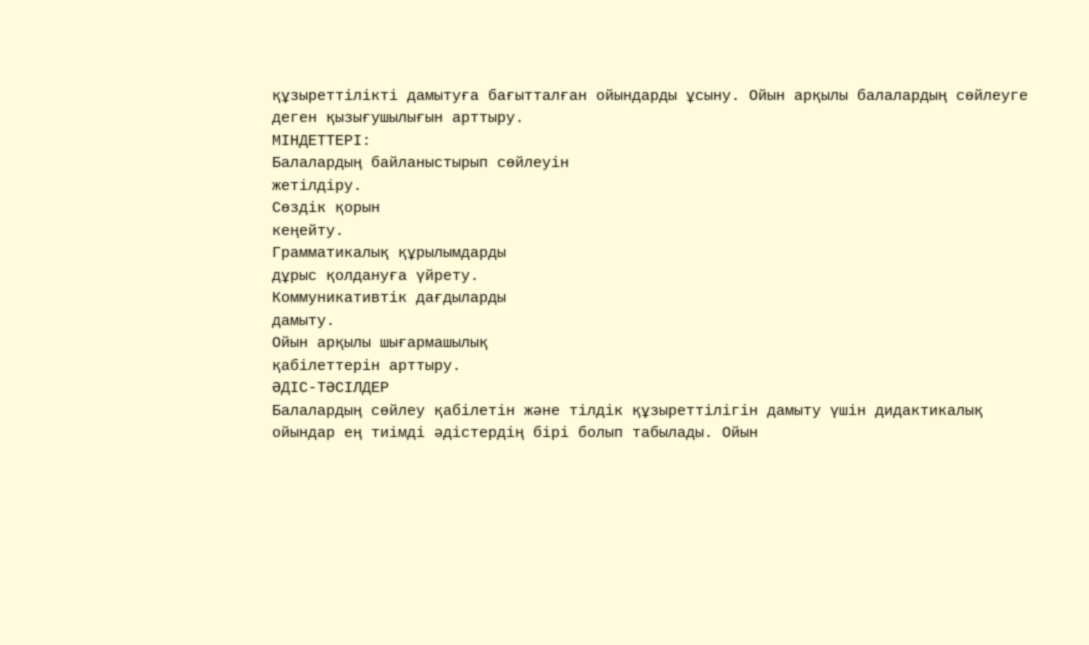құзыреттілікті дамытуға бағытталған ойындарды ұсыну. Ойын арқылы балалардың сөйлеуге деген қызығушылығын арттыру.
МІНДЕТТЕРІ:
Балалардың байланыстырып сөйлеуін
жетілдіру.
Сөздік қорын
кеңейту.
Грамматикалық құрылымдарды
дұрыс қолдануға үйрету.
Коммуникативтік дағдыларды
дамыту.
Ойын арқылы шығармашылық
қабілеттерін арттыру.
ӘДІС-ТӘСІЛДЕР
Балалардың сөйлеу қабілетін және тілдік құзыреттілігін дамыту үшін дидактикалық ойындар ең тиімді әдістердің бірі болып табылады. Ойын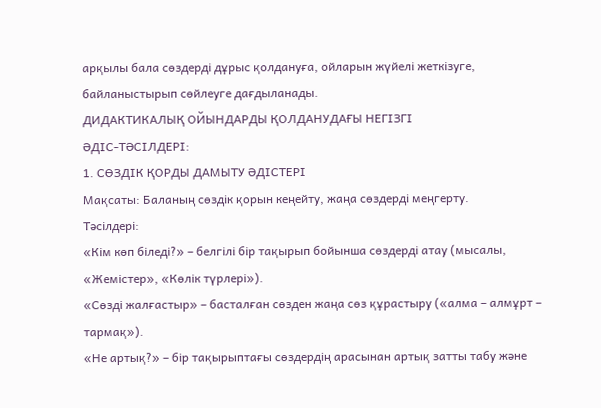арқылы бала сөздерді дұрыс қолдануға, ойларын жүйелі жеткізуге, байланыстырып сөйлеуге дағдыланады.
ДИДАКТИКАЛЫҚ ОЙЫНДАРДЫ ҚОЛДАНУДАҒЫ НЕГІЗГІ
ӘДІС-ТӘСІЛДЕРІ:
1. СӨЗДІК ҚОРДЫ ДАМЫТУ ӘДІСТЕРІ
Мақсаты: Баланың сөздік қорын кеңейту, жаңа сөздерді меңгерту.
Тәсілдері:
«Кім көп біледі?» – белгілі бір тақырып бойынша сөздерді атау (мысалы, «Жемістер», «Көлік түрлері»).
«Сөзді жалғастыр» – басталған сөзден жаңа сөз құрастыру («алма – алмұрт – тармақ»).
«Не артық?» – бір тақырыптағы сөздердің арасынан артық затты табу және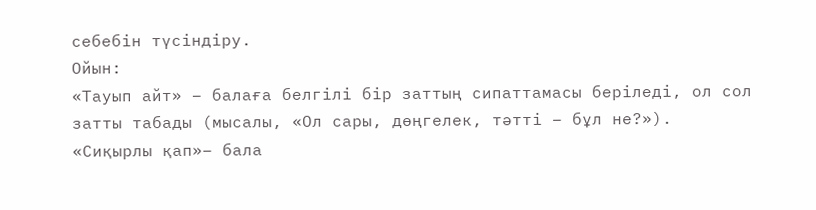себебін түсіндіру.
Ойын:
«Тауып айт» – балаға белгілі бір заттың сипаттамасы беріледі, ол сол затты табады (мысалы, «Ол сары, дөңгелек, тәтті – бұл не?»).
«Сиқырлы қап»– бала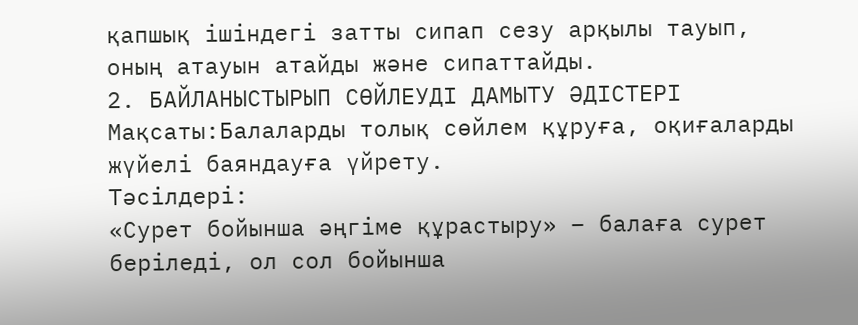қапшық ішіндегі затты сипап сезу арқылы тауып, оның атауын атайды және сипаттайды.
2. БАЙЛАНЫСТЫРЫП СӨЙЛЕУДІ ДАМЫТУ ӘДІСТЕРІ
Мақсаты:Балаларды толық сөйлем құруға, оқиғаларды жүйелі баяндауға үйрету.
Тәсілдері:
«Сурет бойынша әңгіме құрастыру» – балаға сурет беріледі, ол сол бойынша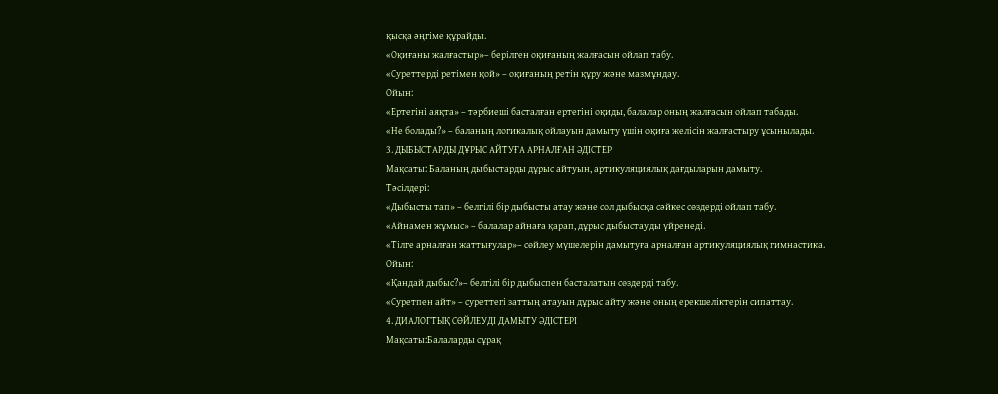қысқа әңгіме құрайды.
«Оқиғаны жалғастыр»– берілген оқиғаның жалғасын ойлап табу.
«Суреттерді ретімен қой» – оқиғаның ретін құру және мазмұндау.
Ойын:
«Ертегіні аяқта» – тәрбиеші басталған ертегіні оқиды, балалар оның жалғасын ойлап табады.
«Не болады?» – баланың логикалық ойлауын дамыту үшін оқиға желісін жалғастыру ұсынылады.
3. ДЫБЫСТАРДЫ ДҰРЫС АЙТУҒА АРНАЛҒАН ӘДІСТЕР
Мақсаты: Баланың дыбыстарды дұрыс айтуын, артикуляциялық дағдыларын дамыту.
Тәсілдері:
«Дыбысты тап» – белгілі бір дыбысты атау және сол дыбысқа сәйкес сөздерді ойлап табу.
«Айнамен жұмыс» – балалар айнаға қарап, дұрыс дыбыстауды үйренеді.
«Тілге арналған жаттығулар»– сөйлеу мүшелерін дамытуға арналған артикуляциялық гимнастика.
Ойын:
«Қандай дыбыс?»– белгілі бір дыбыспен басталатын сөздерді табу.
«Суретпен айт» – суреттегі заттың атауын дұрыс айту және оның ерекшеліктерін сипаттау.
4. ДИАЛОГТЫҚ СӨЙЛЕУДІ ДАМЫТУ ӘДІСТЕРІ
Мақсаты:Балаларды сұрақ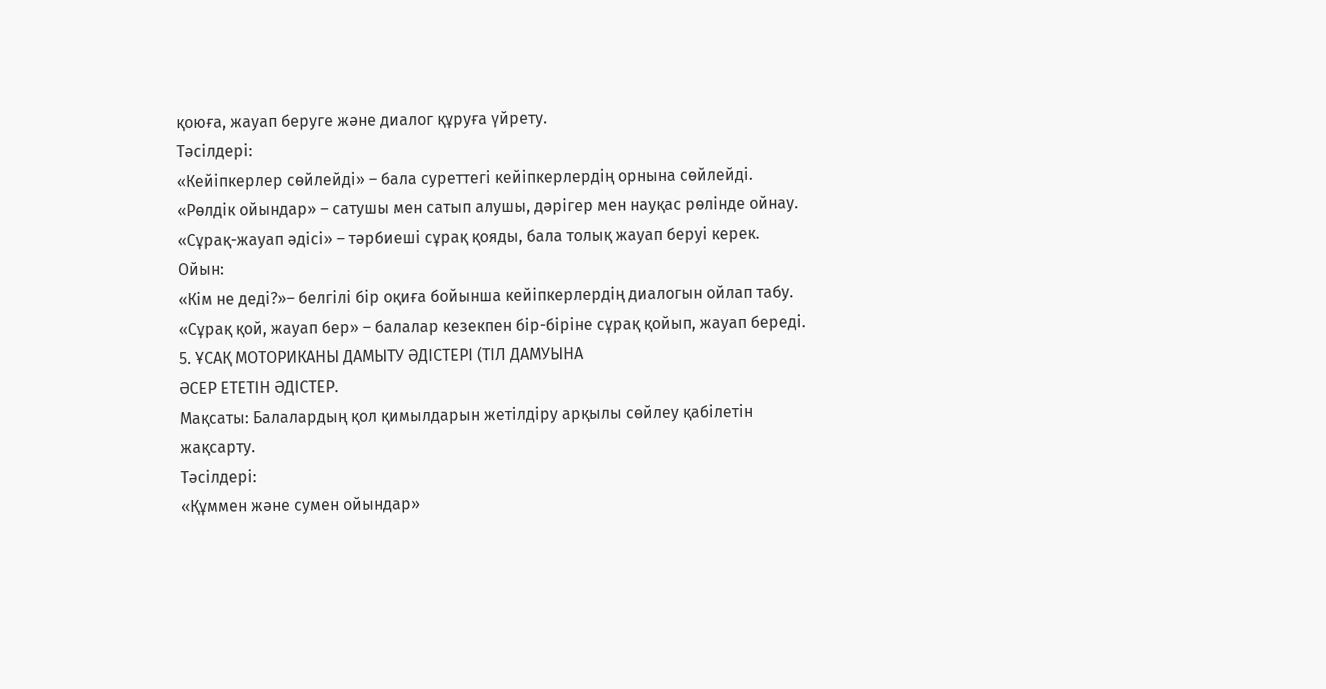қоюға, жауап беруге және диалог құруға үйрету.
Тәсілдері:
«Кейіпкерлер сөйлейді» – бала суреттегі кейіпкерлердің орнына сөйлейді.
«Рөлдік ойындар» – сатушы мен сатып алушы, дәрігер мен науқас рөлінде ойнау.
«Сұрақ-жауап әдісі» – тәрбиеші сұрақ қояды, бала толық жауап беруі керек.
Ойын:
«Кім не деді?»– белгілі бір оқиға бойынша кейіпкерлердің диалогын ойлап табу.
«Сұрақ қой, жауап бер» – балалар кезекпен бір-біріне сұрақ қойып, жауап береді.
5. ҰСАҚ МОТОРИКАНЫ ДАМЫТУ ӘДІСТЕРІ (ТІЛ ДАМУЫНА
ӘСЕР ЕТЕТІН ӘДІСТЕР.
Мақсаты: Балалардың қол қимылдарын жетілдіру арқылы сөйлеу қабілетін жақсарту.
Тәсілдері:
«Құммен және сумен ойындар»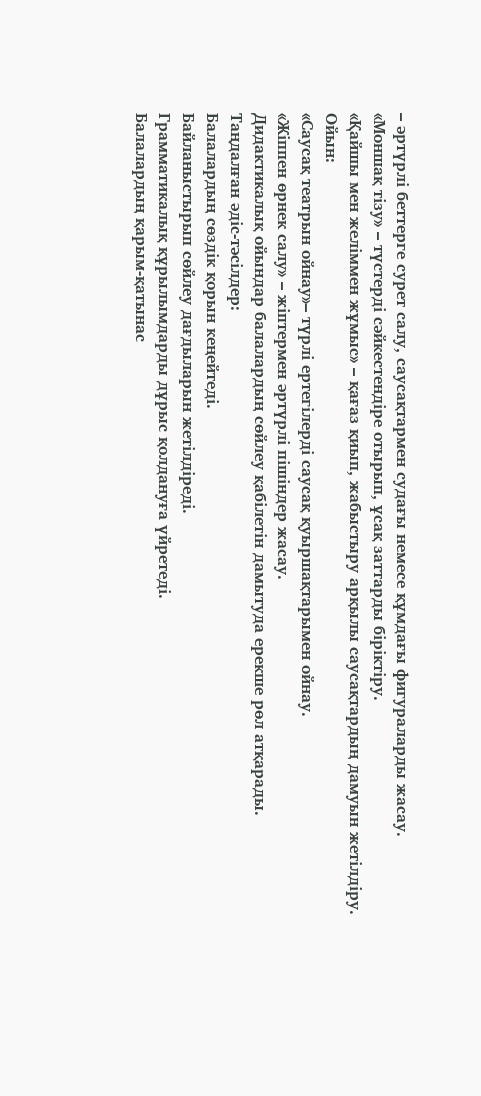– әртүрлі беттерге сурет салу, саусақтармен судағы немесе құмдағы фигураларды жасау.
«Моншақ тізу» – түстерді сәйкестендіре отырып, ұсақ заттарды біріктіру.
«Қайшы мен желіммен жұмыс» – қағаз қиып, жабыстыру арқылы саусақтардың дамуын жетілдіру.
Ойын:
«Саусақ театрын ойнау»– түрлі ертегілерді саусақ қуыршақтарымен ойнау.
«Жіппен өрнек салу» – жіптермен әртүрлі пішіндер жасау.
Дидактикалық ойындар балалардың сөйлеу қабілетін дамытуда ерекше рөл атқарады.
Таңдалған әдіс-тәсілдер:
Балалардың сөздік қорын кеңейтеді.
Байланыстырып сөйлеу дағдыларын жетілдіреді.
Грамматикалық құрылымдарды дұрыс қолдануға үйретеді.
Балалардың қарым-қатынас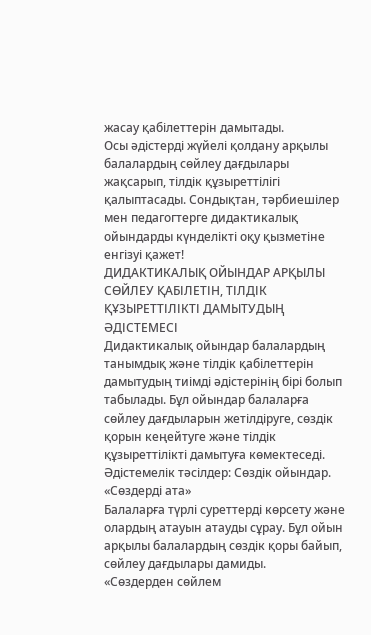жасау қабілеттерін дамытады.
Осы әдістерді жүйелі қолдану арқылы балалардың сөйлеу дағдылары жақсарып, тілдік құзыреттілігі қалыптасады. Сондықтан, тәрбиешілер мен педагогтерге дидактикалық ойындарды күнделікті оқу қызметіне енгізуі қажет!
ДИДАКТИКАЛЫҚ ОЙЫНДАР АРҚЫЛЫ СӨЙЛЕУ ҚАБІЛЕТІН, ТІЛДІК ҚҰЗЫРЕТТІЛІКТІ ДАМЫТУДЫҢ ӘДІСТЕМЕСІ
Дидактикалық ойындар балалардың танымдық және тілдік қабілеттерін дамытудың тиімді әдістерінің бірі болып табылады. Бұл ойындар балаларға сөйлеу дағдыларын жетілдіруге, сөздік қорын кеңейтуге және тілдік құзыреттілікті дамытуға көмектеседі.
Әдістемелік тәсілдер: Сөздік ойындар.
«Сөздерді ата»
Балаларға түрлі суреттерді көрсету және олардың атауын атауды сұрау. Бұл ойын арқылы балалардың сөздік қоры байып, сөйлеу дағдылары дамиды.
«Сөздерден сөйлем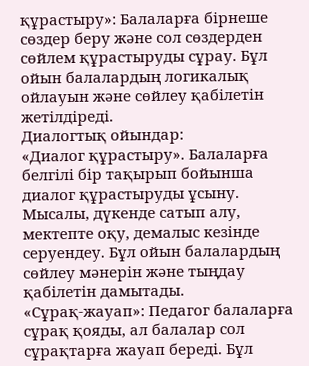құрастыру»: Балаларға бірнеше сөздер беру және сол сөздерден сөйлем құрастыруды сұрау. Бұл ойын балалардың логикалық ойлауын және сөйлеу қабілетін жетілдіреді.
Диалогтық ойындар:
«Диалог құрастыру». Балаларға белгілі бір тақырып бойынша диалог құрастыруды ұсыну. Мысалы, дүкенде сатып алу, мектепте оқу, демалыс кезінде серуендеу. Бұл ойын балалардың сөйлеу мәнерін және тыңдау қабілетін дамытады.
«Сұрақ-жауап»: Педагог балаларға сұрақ қояды, ал балалар сол сұрақтарға жауап береді. Бұл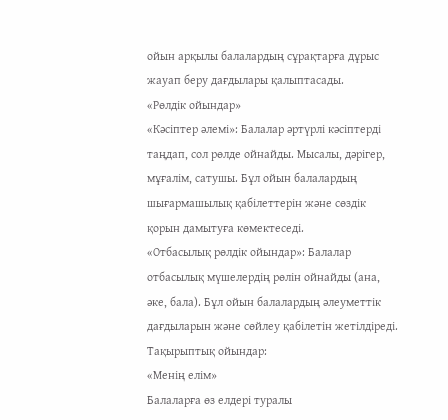ойын арқылы балалардың сұрақтарға дұрыс жауап беру дағдылары қалыптасады.
«Рөлдік ойындар»
«Кәсіптер әлемі»: Балалар әртүрлі кәсіптерді таңдап, сол рөлде ойнайды. Мысалы, дәрігер, мұғалім, сатушы. Бұл ойын балалардың шығармашылық қабілеттерін және сөздік қорын дамытуға көмектеседі.
«Отбасылық рөлдік ойындар»: Балалар отбасылық мүшелердің рөлін ойнайды (ана, әке, бала). Бұл ойын балалардың әлеуметтік дағдыларын және сөйлеу қабілетін жетілдіреді.
Тақырыптық ойындар:
«Менің елім»
Балаларға өз елдері туралы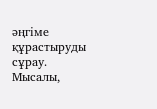әңгіме құрастыруды сұрау. Мысалы,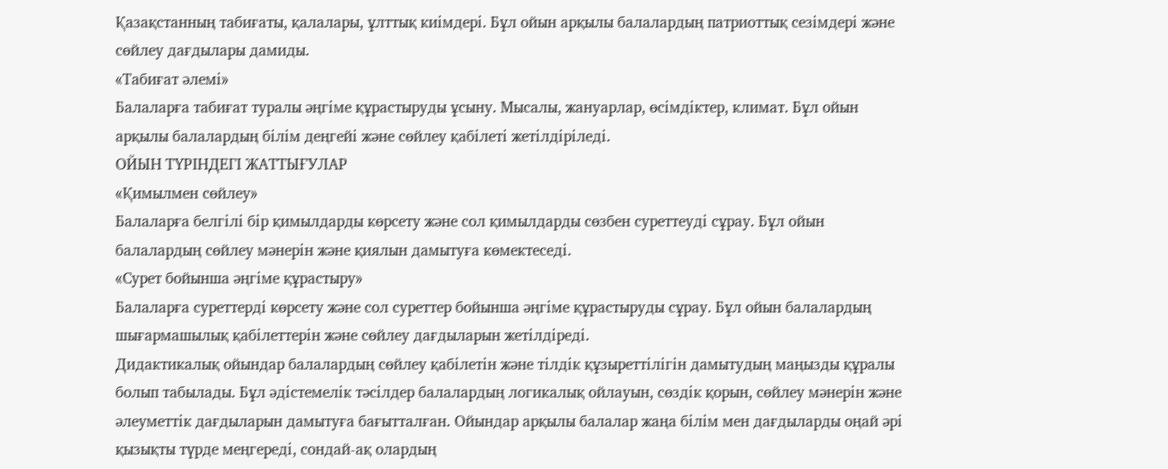Қазақстанның табиғаты, қалалары, ұлттық киімдері. Бұл ойын арқылы балалардың патриоттық сезімдері және сөйлеу дағдылары дамиды.
«Табиғат әлемі»
Балаларға табиғат туралы әңгіме құрастыруды ұсыну. Мысалы, жануарлар, өсімдіктер, климат. Бұл ойын арқылы балалардың білім деңгейі және сөйлеу қабілеті жетілдіріледі.
ОЙЫН ТҮРІНДЕГІ ЖАТТЫҒУЛАР
«Қимылмен сөйлеу»
Балаларға белгілі бір қимылдарды көрсету және сол қимылдарды сөзбен суреттеуді сұрау. Бұл ойын балалардың сөйлеу мәнерін және қиялын дамытуға көмектеседі.
«Сурет бойынша әңгіме құрастыру»
Балаларға суреттерді көрсету және сол суреттер бойынша әңгіме құрастыруды сұрау. Бұл ойын балалардың шығармашылық қабілеттерін және сөйлеу дағдыларын жетілдіреді.
Дидактикалық ойындар балалардың сөйлеу қабілетін және тілдік құзыреттілігін дамытудың маңызды құралы болып табылады. Бұл әдістемелік тәсілдер балалардың логикалық ойлауын, сөздік қорын, сөйлеу мәнерін және әлеуметтік дағдыларын дамытуға бағытталған. Ойындар арқылы балалар жаңа білім мен дағдыларды оңай әрі қызықты түрде меңгереді, сондай-ақ олардың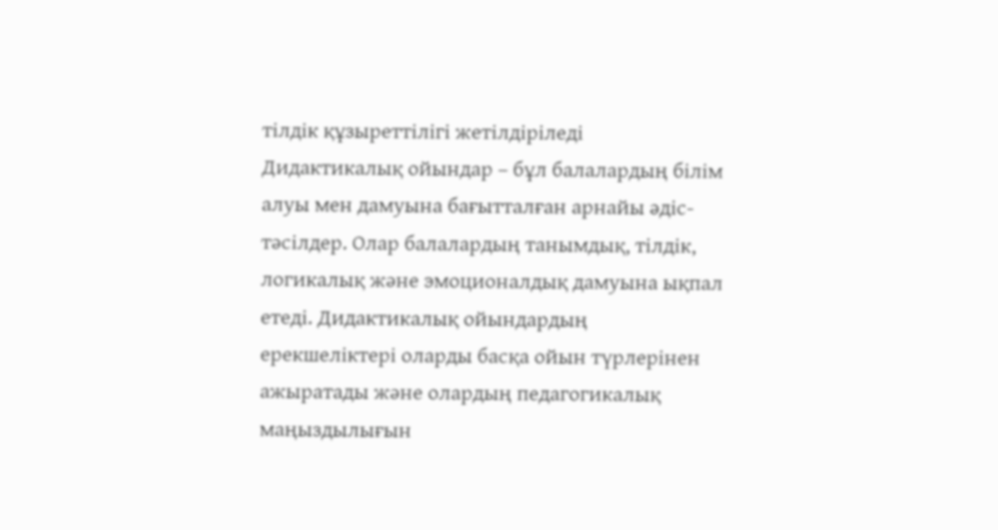тілдік құзыреттілігі жетілдіріледі
Дидактикалық ойындар – бұл балалардың білім алуы мен дамуына бағытталған арнайы әдіс-тәсілдер. Олар балалардың танымдық, тілдік, логикалық және эмоционалдық дамуына ықпал етеді. Дидактикалық ойындардың ерекшеліктері оларды басқа ойын түрлерінен ажыратады және олардың педагогикалық маңыздылығын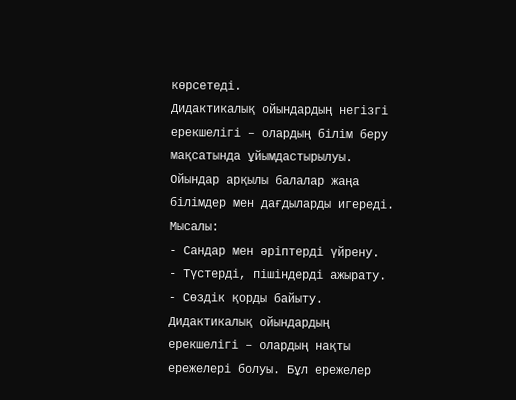көрсетеді.
Дидактикалық ойындардың негізгі ерекшелігі – олардың білім беру мақсатында ұйымдастырылуы. Ойындар арқылы балалар жаңа білімдер мен дағдыларды игереді. Мысалы:
- Сандар мен әріптерді үйрену.
- Түстерді, пішіндерді ажырату.
- Сөздік қорды байыту.
Дидактикалық ойындардың ерекшелігі – олардың нақты ережелері болуы. Бұл ережелер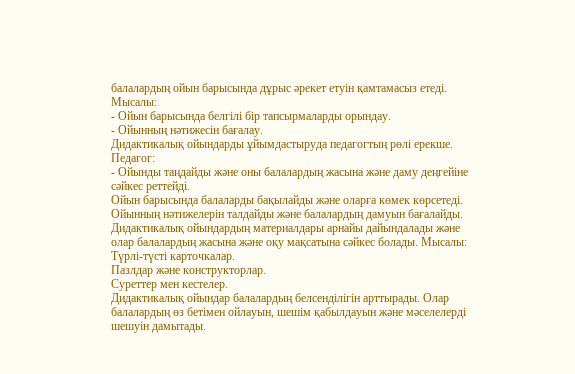балалардың ойын барысында дұрыс әрекет етуін қамтамасыз етеді. Мысалы:
- Ойын барысында белгілі бір тапсырмаларды орындау.
- Ойынның нәтижесін бағалау.
Дидактикалық ойындарды ұйымдастыруда педагогтың рөлі ерекше. Педагог:
- Ойынды таңдайды және оны балалардың жасына және даму деңгейіне сәйкес реттейді.
Ойын барысында балаларды бақылайды және оларға көмек көрсетеді.
Ойынның нәтижелерін талдайды және балалардың дамуын бағалайды.
Дидактикалық ойындардың материалдары арнайы дайындалады және олар балалардың жасына және оқу мақсатына сәйкес болады. Мысалы:
Түрлі-түсті карточкалар.
Пазлдар және конструкторлар.
Суреттер мен кестелер.
Дидактикалық ойындар балалардың белсенділігін арттырады. Олар балалардың өз бетімен ойлауын, шешім қабылдауын және мәселелерді шешуін дамытады.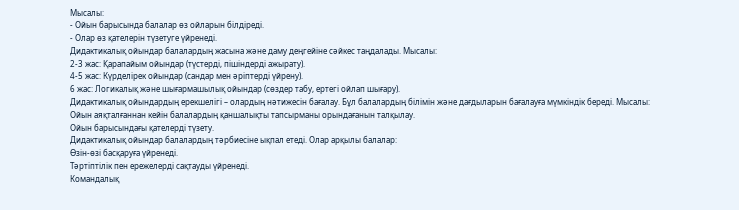Мысалы:
- Ойын барысында балалар өз ойларын білдіреді.
- Олар өз қателерін түзетуге үйренеді.
Дидактикалық ойындар балалардың жасына және даму деңгейіне сәйкес таңдалады. Мысалы:
2-3 жас: Қарапайым ойындар (түстерді, пішіндерді ажырату).
4-5 жас: Күрделірек ойындар (сандар мен әріптерді үйрену).
6 жас: Логикалық және шығармашылық ойындар (сөздер табу, ертегі ойлап шығару).
Дидактикалық ойындардың ерекшелігі – олардың нәтижесін бағалау. Бұл балалардың білімін және дағдыларын бағалауға мүмкіндік береді. Мысалы:
Ойын аяқталғаннан кейін балалардың қаншалықты тапсырманы орындағанын талқылау.
Ойын барысындағы қателерді түзету.
Дидактикалық ойындар балалардың тәрбиесіне ықпал етеді. Олар арқылы балалар:
Өзін-өзі басқаруға үйренеді.
Тәртіптілік пен ережелерді сақтауды үйренеді.
Командалық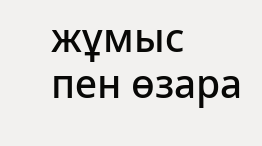жұмыс пен өзара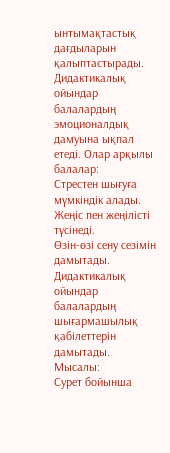ынтымақтастық дағдыларын қалыптастырады.
Дидактикалық ойындар балалардың эмоционалдық дамуына ықпал етеді. Олар арқылы балалар:
Стрестен шығуға мүмкіндік алады.
Жеңіс пен жеңілісті түсінеді.
Өзін-өзі сену сезімін дамытады.
Дидактикалық ойындар балалардың шығармашылық қабілеттерін дамытады. Мысалы:
Сурет бойынша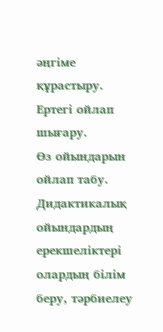әңгіме құрастыру.
Ертегі ойлап шығару.
Өз ойындарын ойлап табу.
Дидактикалық ойындардың ерекшеліктері олардың білім беру, тәрбиелеу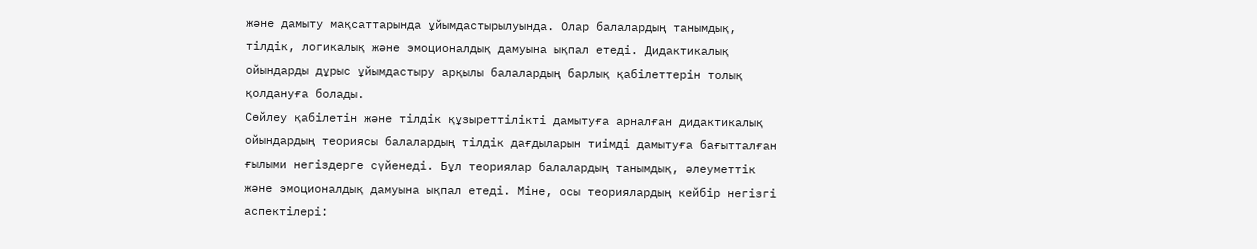және дамыту мақсаттарында ұйымдастырылуында. Олар балалардың танымдық, тілдік, логикалық және эмоционалдық дамуына ықпал етеді. Дидактикалық ойындарды дұрыс ұйымдастыру арқылы балалардың барлық қабілеттерін толық қолдануға болады.
Сөйлеу қабілетін және тілдік құзыреттілікті дамытуға арналған дидактикалық ойындардың теориясы балалардың тілдік дағдыларын тиімді дамытуға бағытталған ғылыми негіздерге сүйенеді. Бұл теориялар балалардың танымдық, әлеуметтік және эмоционалдық дамуына ықпал етеді. Міне, осы теориялардың кейбір негізгі аспектілері: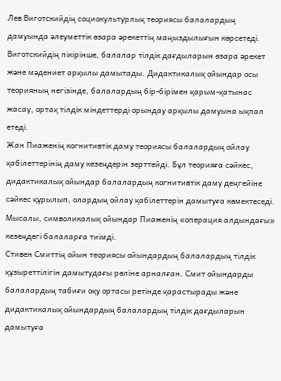Лев Виготскийдің социокультурлық теориясы балалардың дамуында әлеуметтік өзара әрекеттің маңыздылығын көрсетеді. Виготскийдің пікірінше, балалар тілдік дағдыларын өзара әрекет және мәдениет арқылы дамытады. Дидактикалық ойындар осы теорияның негізінде, балалардың бір-бірімен қарым-қатынас жасау, ортақ тілдік міндеттерді орындау арқылы дамуына ықпал етеді.
Жан Пиаженің когнитивтік даму теориясы балалардың ойлау қабілеттерінің даму кезеңдерін зерттейді. Бұл теорияға сәйкес, дидактикалық ойындар балалардың когнитивтік даму деңгейіне сәйкес құрылып, олардың ойлау қабілеттерін дамытуға көмектеседі. Мысалы, символикалық ойындар Пиаженің «операция алдындағы» кезеңдегі балаларға тиімді.
Стивен Смиттің ойын теориясы ойындардың балалардың тілдік құзыреттілігін дамытудағы рөліне арналған. Смит ойындарды балалардың табиғи оқу ортасы ретінде қарастырады және дидактикалық ойындардың балалардың тілдік дағдыларын дамытуға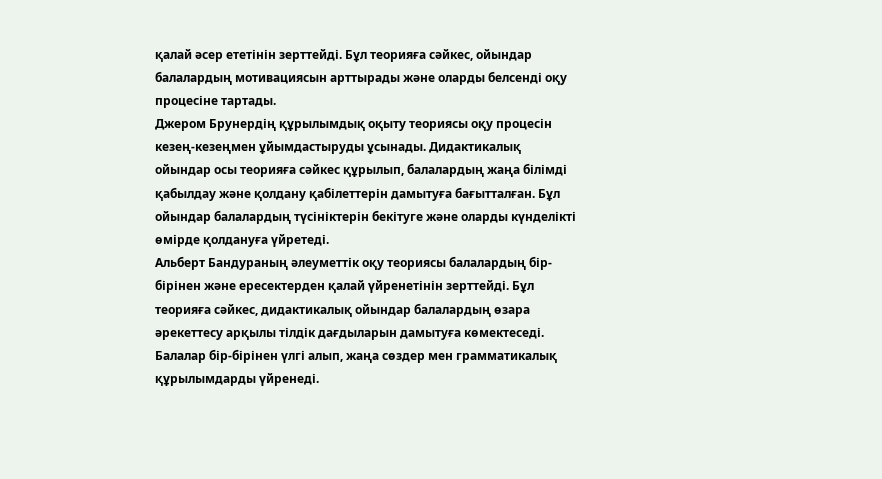қалай әсер ететінін зерттейді. Бұл теорияға сәйкес, ойындар балалардың мотивациясын арттырады және оларды белсенді оқу процесіне тартады.
Джером Брунердің құрылымдық оқыту теориясы оқу процесін кезең-кезеңмен ұйымдастыруды ұсынады. Дидактикалық ойындар осы теорияға сәйкес құрылып, балалардың жаңа білімді қабылдау және қолдану қабілеттерін дамытуға бағытталған. Бұл ойындар балалардың түсініктерін бекітуге және оларды күнделікті өмірде қолдануға үйретеді.
Альберт Бандураның әлеуметтік оқу теориясы балалардың бір-бірінен және ересектерден қалай үйренетінін зерттейді. Бұл теорияға сәйкес, дидактикалық ойындар балалардың өзара әрекеттесу арқылы тілдік дағдыларын дамытуға көмектеседі. Балалар бір-бірінен үлгі алып, жаңа сөздер мен грамматикалық құрылымдарды үйренеді.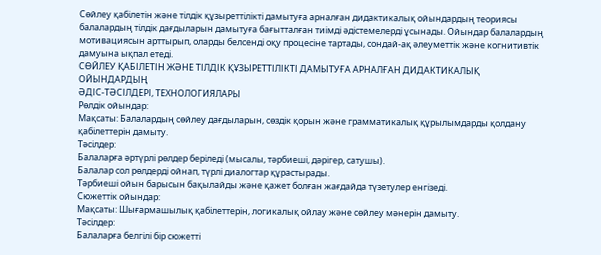Сөйлеу қабілетін және тілдік құзыреттілікті дамытуға арналған дидактикалық ойындардың теориясы балалардың тілдік дағдыларын дамытуға бағытталған тиімді әдістемелерді ұсынады. Ойындар балалардың мотивациясын арттырып, оларды белсенді оқу процесіне тартады, сондай-ақ әлеуметтік және когнитивтік дамуына ықпал етеді.
СӨЙЛЕУ ҚАБІЛЕТІН ЖӘНЕ ТІЛДІК ҚҰЗЫРЕТТІЛІКТІ ДАМЫТУҒА АРНАЛҒАН ДИДАКТИКАЛЫҚ ОЙЫНДАРДЫҢ
ӘДІС-ТӘСІЛДЕРІ, ТЕХНОЛОГИЯЛАРЫ
Рөлдік ойындар:
Мақсаты: Балалардың сөйлеу дағдыларын, сөздік қорын және грамматикалық құрылымдарды қолдану қабілеттерін дамыту.
Тәсілдер:
Балаларға әртүрлі рөлдер беріледі (мысалы, тәрбиеші, дәрігер, сатушы).
Балалар сол рөлдерді ойнап, түрлі диалогтар құрастырады.
Тәрбиеші ойын барысын бақылайды және қажет болған жағдайда түзетулер енгізеді.
Сюжеттік ойындар:
Мақсаты: Шығармашылық қабілеттерін, логикалық ойлау және сөйлеу мәнерін дамыту.
Тәсілдер:
Балаларға белгілі бір сюжетті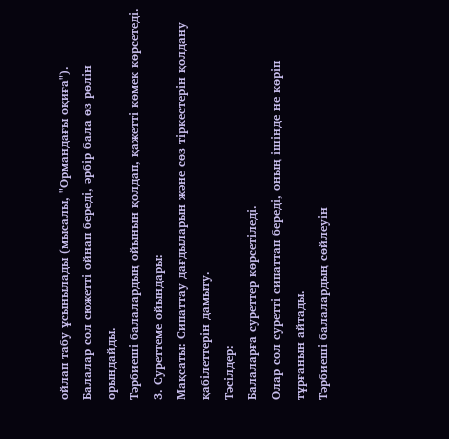ойлап табу ұсынылады (мысалы, "Ормандағы оқиға").
Балалар сол сюжетті ойнап береді, әрбір бала өз рөлін орындайды.
Тәрбиеші балалардың ойынын қолдап, қажетті көмек көрсетеді.
3. Суреттеме ойындары:
Мақсаты: Сипаттау дағдыларын және сөз тіркестерін қолдану қабілеттерін дамыту.
Тәсілдер:
Балаларға суреттер көрсетіледі.
Олар сол суретті сипаттап береді, оның ішінде не көріп тұрғанын айтады.
Тәрбиеші балалардың сөйлеуін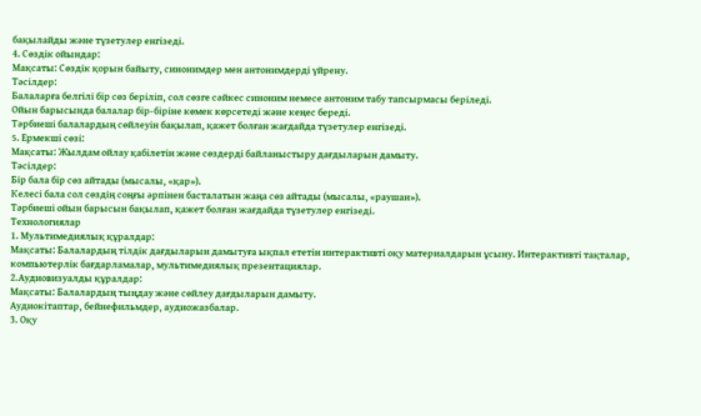бақылайды және түзетулер енгізеді.
4. Сөздік ойындар:
Мақсаты: Сөздік қорын байыту, синонимдер мен антонимдерді үйрену.
Тәсілдер:
Балаларға белгілі бір сөз беріліп, сол сөзге сәйкес синоним немесе антоним табу тапсырмасы беріледі.
Ойын барысында балалар бір-біріне көмек көрсетеді және кеңес береді.
Тәрбиеші балалардың сөйлеуін бақылап, қажет болған жағдайда түзетулер енгізеді.
5. Ермекші сөзі:
Мақсаты: Жылдам ойлау қабілетін және сөздерді байланыстыру дағдыларын дамыту.
Тәсілдер:
Бір бала бір сөз айтады (мысалы, «қар»).
Келесі бала сол сөздің соңғы әрпінен басталатын жаңа сөз айтады (мысалы, «раушан»).
Тәрбиеші ойын барысын бақылап, қажет болған жағдайда түзетулер енгізеді.
Технологиялар
1. Мультимедиялық құралдар:
Мақсаты: Балалардың тілдік дағдыларын дамытуға ықпал ететін интерактивті оқу материалдарын ұсыну. Интерактивті тақталар, компьютерлік бағдарламалар, мультимедиялық презентациялар.
2.Аудиовизуалды құралдар:
Мақсаты: Балалардың тыңдау және сөйлеу дағдыларын дамыту.
Аудиокітаптар, бейнефильмдер, аудиожазбалар.
3. Оқу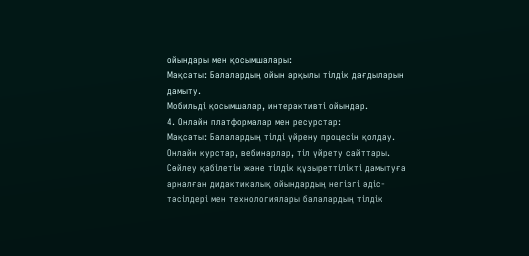ойындары мен қосымшалары:
Мақсаты: Балалардың ойын арқылы тілдік дағдыларын дамыту.
Мобильді қосымшалар, интерактивті ойындар.
4. Онлайн платформалар мен ресурстар:
Мақсаты: Балалардың тілді үйрену процесін қолдау.
Онлайн курстар, вебинарлар, тіл үйрету сайттары.
Сөйлеу қабілетін және тілдік құзыреттілікті дамытуға арналған дидактикалық ойындардың негізгі әдіс-тәсілдері мен технологиялары балалардың тілдік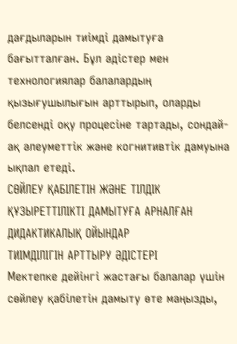дағдыларын тиімді дамытуға бағытталған. Бұл әдістер мен технологиялар балалардың қызығушылығын арттырып, оларды белсенді оқу процесіне тартады, сондай-ақ әлеуметтік және когнитивтік дамуына ықпал етеді.
СӨЙЛЕУ ҚАБІЛЕТІН ЖӘНЕ ТІЛДІК ҚҰЗЫРЕТТІЛІКТІ ДАМЫТУҒА АРНАЛҒАН ДИДАКТИКАЛЫҚ ОЙЫНДАР
ТИІМДІЛІГІН АРТТЫРУ ӘДІСТЕРІ
Мектепке дейінгі жастағы балалар үшін сөйлеу қабілетін дамыту өте маңызды,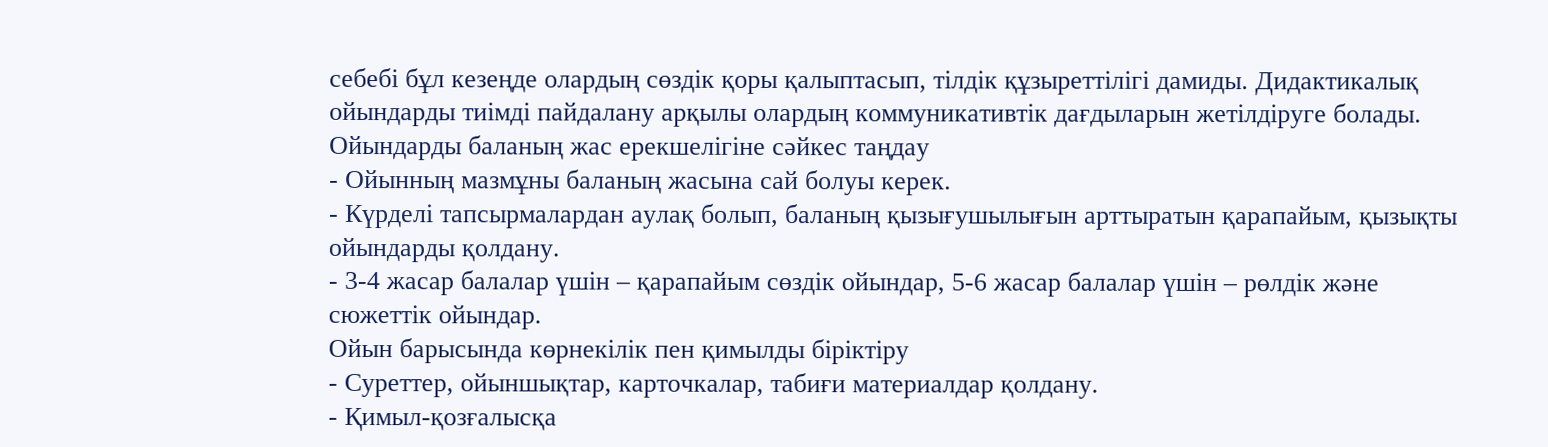себебі бұл кезеңде олардың сөздік қоры қалыптасып, тілдік құзыреттілігі дамиды. Дидактикалық ойындарды тиімді пайдалану арқылы олардың коммуникативтік дағдыларын жетілдіруге болады.
Ойындарды баланың жас ерекшелігіне сәйкес таңдау
- Ойынның мазмұны баланың жасына сай болуы керек.
- Күрделі тапсырмалардан аулақ болып, баланың қызығушылығын арттыратын қарапайым, қызықты ойындарды қолдану.
- 3-4 жасар балалар үшін – қарапайым сөздік ойындар, 5-6 жасар балалар үшін – рөлдік және сюжеттік ойындар.
Ойын барысында көрнекілік пен қимылды біріктіру
- Суреттер, ойыншықтар, карточкалар, табиғи материалдар қолдану.
- Қимыл-қозғалысқа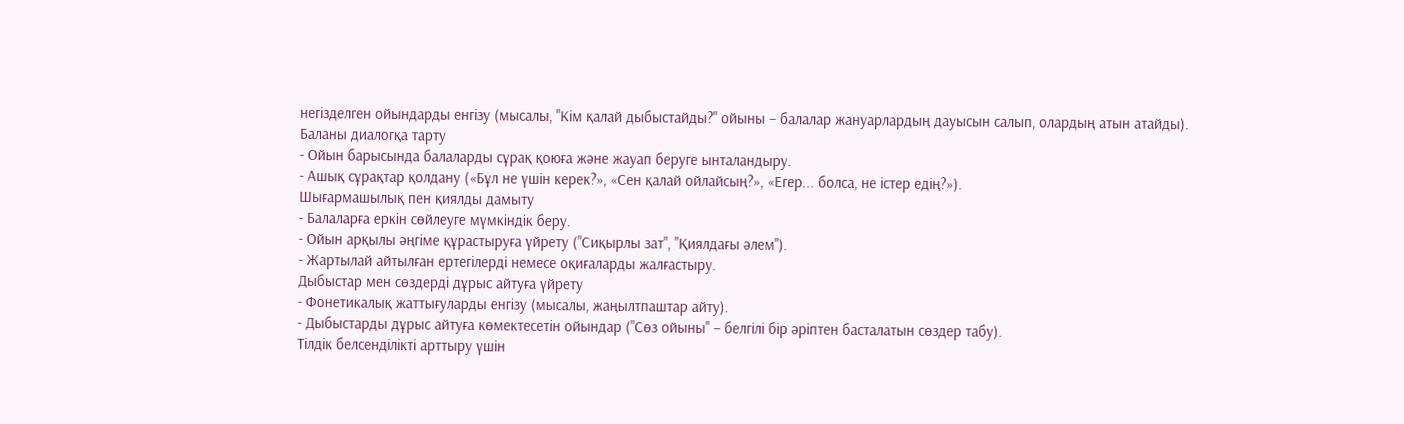негізделген ойындарды енгізу (мысалы, "Кім қалай дыбыстайды?" ойыны – балалар жануарлардың дауысын салып, олардың атын атайды).
Баланы диалогқа тарту
- Ойын барысында балаларды сұрақ қоюға және жауап беруге ынталандыру.
- Ашық сұрақтар қолдану («Бұл не үшін керек?», «Сен қалай ойлайсың?», «Егер... болса, не істер едің?»).
Шығармашылық пен қиялды дамыту
- Балаларға еркін сөйлеуге мүмкіндік беру.
- Ойын арқылы әңгіме құрастыруға үйрету ("Сиқырлы зат", "Қиялдағы әлем").
- Жартылай айтылған ертегілерді немесе оқиғаларды жалғастыру.
Дыбыстар мен сөздерді дұрыс айтуға үйрету
- Фонетикалық жаттығуларды енгізу (мысалы, жаңылтпаштар айту).
- Дыбыстарды дұрыс айтуға көмектесетін ойындар ("Сөз ойыны" – белгілі бір әріптен басталатын сөздер табу).
Тілдік белсенділікті арттыру үшін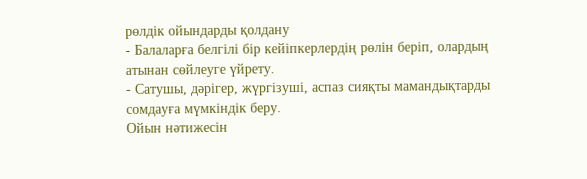рөлдік ойындарды қолдану
- Балаларға белгілі бір кейіпкерлердің рөлін беріп, олардың атынан сөйлеуге үйрету.
- Сатушы, дәрігер, жүргізуші, аспаз сияқты мамандықтарды сомдауға мүмкіндік беру.
Ойын нәтижесін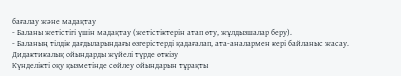бағалау және мадақтау
- Баланы жетістігі үшін мадақтау (жетістіктерін атап өту, жұлдызшалар беру).
- Баланың тілдік дағдыларындағы өзгерістерді қадағалап, ата-аналармен кері байланыс жасау.
Дидактикалық ойындарды жүйелі түрде өткізу
Күнделікті оқу қызметінде сөйлеу ойындарын тұрақты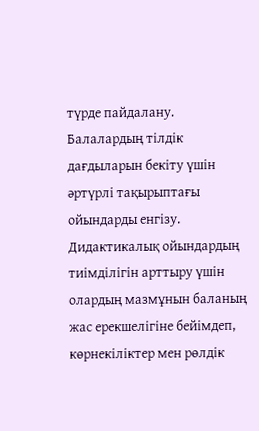түрде пайдалану.
Балалардың тілдік дағдыларын бекіту үшін әртүрлі тақырыптағы ойындарды енгізу.
Дидактикалық ойындардың тиімділігін арттыру үшін олардың мазмұнын баланың жас ерекшелігіне бейімдеп, көрнекіліктер мен рөлдік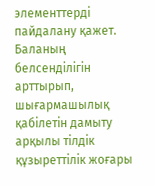элементтерді пайдалану қажет. Баланың белсенділігін арттырып, шығармашылық қабілетін дамыту арқылы тілдік құзыреттілік жоғары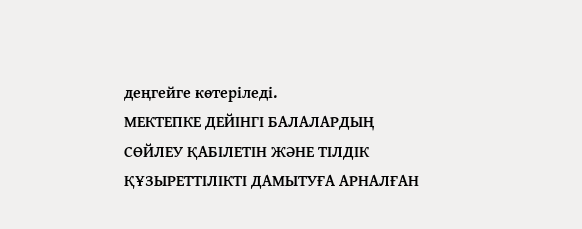деңгейге көтеріледі.
МЕКТЕПКЕ ДЕЙІНГІ БАЛАЛАРДЫҢ СӨЙЛЕУ ҚАБІЛЕТІН ЖӘНЕ ТІЛДІК ҚҰЗЫРЕТТІЛІКТІ ДАМЫТУҒА АРНАЛҒАН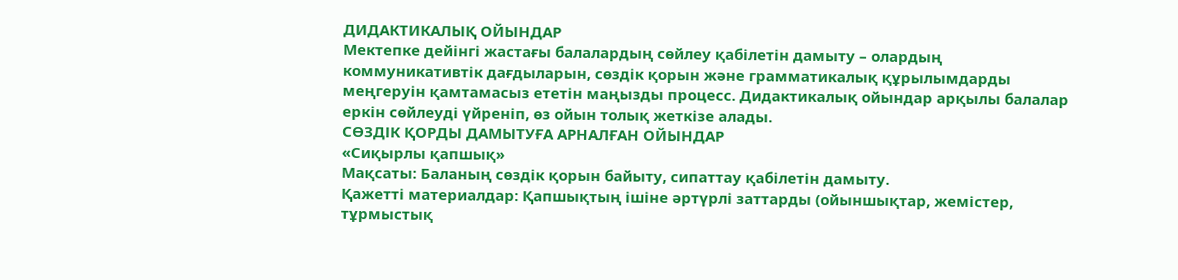ДИДАКТИКАЛЫҚ ОЙЫНДАР
Мектепке дейінгі жастағы балалардың сөйлеу қабілетін дамыту – олардың коммуникативтік дағдыларын, сөздік қорын және грамматикалық құрылымдарды меңгеруін қамтамасыз ететін маңызды процесс. Дидактикалық ойындар арқылы балалар еркін сөйлеуді үйреніп, өз ойын толық жеткізе алады.
СӨЗДІК ҚОРДЫ ДАМЫТУҒА АРНАЛҒАН ОЙЫНДАР
«Сиқырлы қапшық»
Мақсаты: Баланың сөздік қорын байыту, сипаттау қабілетін дамыту.
Қажетті материалдар: Қапшықтың ішіне әртүрлі заттарды (ойыншықтар, жемістер, тұрмыстық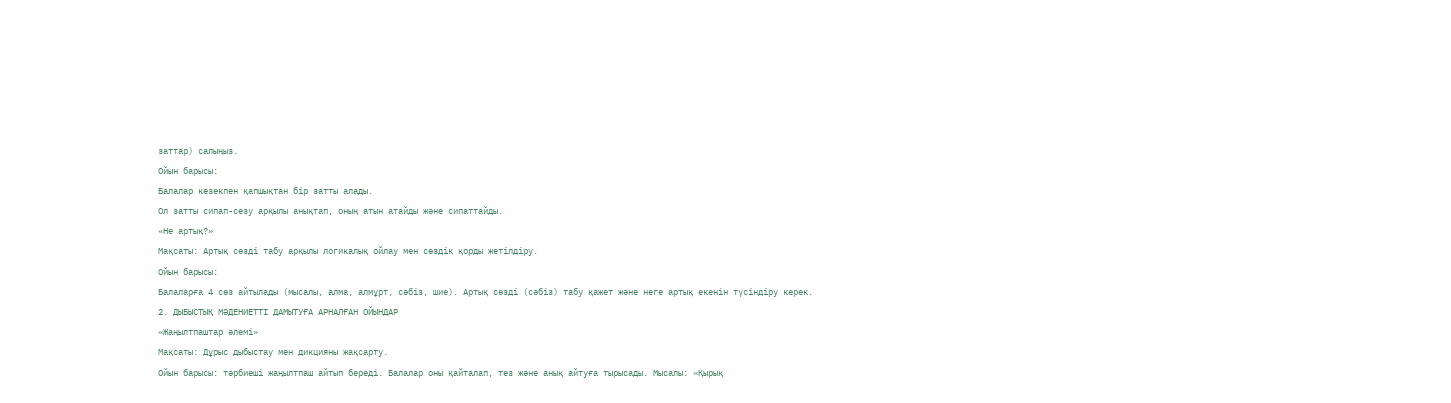заттар) салыңыз.
Ойын барысы:
Балалар кезекпен қапшықтан бір затты алады.
Ол затты сипап-сезу арқылы анықтап, оның атын атайды және сипаттайды.
«Не артық?»
Мақсаты: Артық сөзді табу арқылы логикалық ойлау мен сөздік қорды жетілдіру.
Ойын барысы:
Балаларға 4 сөз айтылады (мысалы, алма, алмұрт, сәбіз, шие). Артық сөзді (сәбіз) табу қажет және неге артық екенін түсіндіру керек.
2. ДЫБЫСТЫҚ МӘДЕНИЕТТІ ДАМЫТУҒА АРНАЛҒАН ОЙЫНДАР
«Жаңылтпаштар әлемі»
Мақсаты: Дұрыс дыбыстау мен дикцияны жақсарту.
Ойын барысы: тәрбиеші жаңылтпаш айтып береді. Балалар оны қайталап, тез және анық айтуға тырысады. Мысалы: «Қырық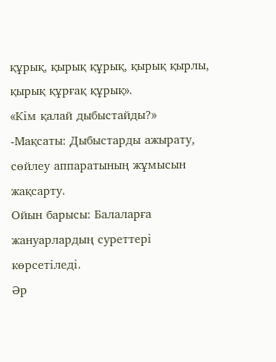құрық, қырық құрық, қырық қырлы, қырық құрғақ құрық».
«Кім қалай дыбыстайды?»
-Мақсаты: Дыбыстарды ажырату, сөйлеу аппаратының жұмысын жақсарту.
Ойын барысы: Балаларға жануарлардың суреттері көрсетіледі.
Әр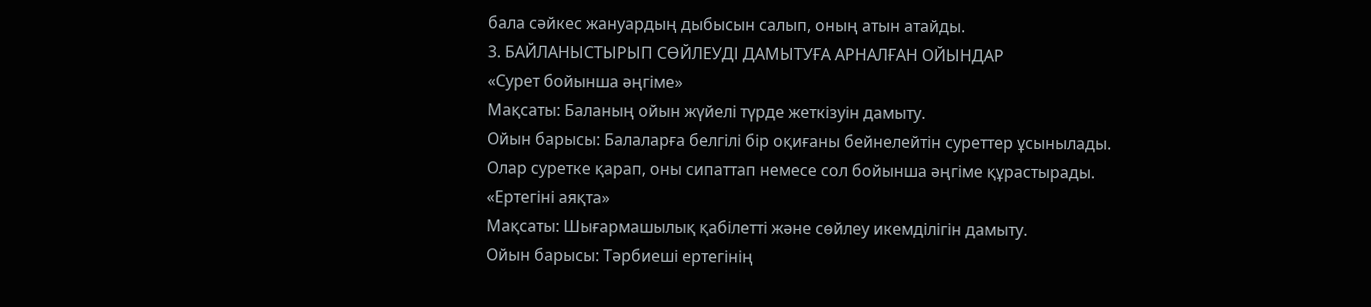бала сәйкес жануардың дыбысын салып, оның атын атайды.
3. БАЙЛАНЫСТЫРЫП СӨЙЛЕУДІ ДАМЫТУҒА АРНАЛҒАН ОЙЫНДАР
«Сурет бойынша әңгіме»
Мақсаты: Баланың ойын жүйелі түрде жеткізуін дамыту.
Ойын барысы: Балаларға белгілі бір оқиғаны бейнелейтін суреттер ұсынылады. Олар суретке қарап, оны сипаттап немесе сол бойынша әңгіме құрастырады.
«Ертегіні аяқта»
Мақсаты: Шығармашылық қабілетті және сөйлеу икемділігін дамыту.
Ойын барысы: Тәрбиеші ертегінің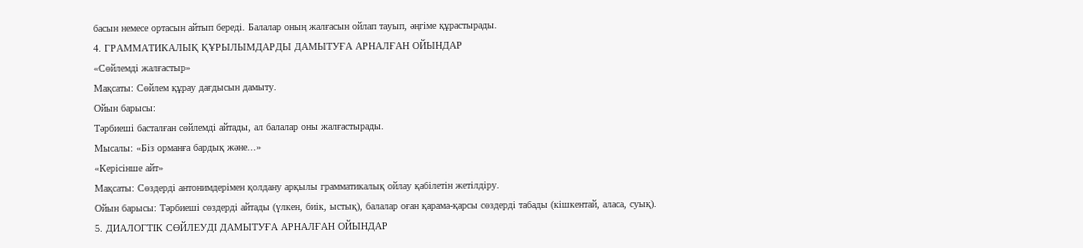басын немесе ортасын айтып береді. Балалар оның жалғасын ойлап тауып, әңгіме құрастырады.
4. ГРАММАТИКАЛЫҚ ҚҰРЫЛЫМДАРДЫ ДАМЫТУҒА АРНАЛҒАН ОЙЫНДАР
«Сөйлемді жалғастыр»
Мақсаты: Сөйлем құрау дағдысын дамыту.
Ойын барысы:
Тәрбиеші басталған сөйлемді айтады, ал балалар оны жалғастырады.
Мысалы: «Біз орманға бардық және...»
«Керісінше айт»
Мақсаты: Сөздерді антонимдерімен қолдану арқылы грамматикалық ойлау қабілетін жетілдіру.
Ойын барысы: Тәрбиеші сөздерді айтады (үлкен, биік, ыстық), балалар оған қарама-қарсы сөздерді табады (кішкентай, аласа, суық).
5. ДИАЛОГТІК СӨЙЛЕУДІ ДАМЫТУҒА АРНАЛҒАН ОЙЫНДАР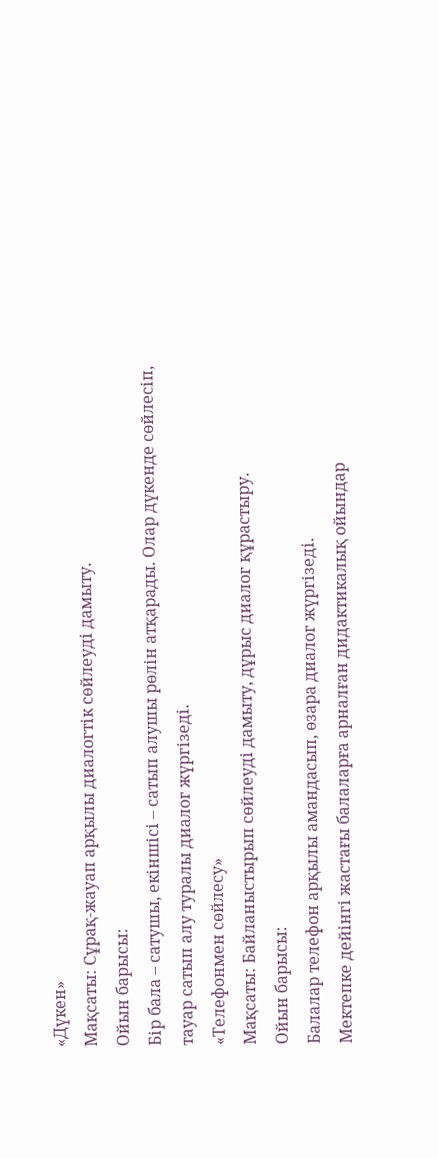«Дүкен»
Мақсаты: Сұрақ-жауап арқылы диалогтік сөйлеуді дамыту.
Ойын барысы:
Бір бала – сатушы, екіншісі – сатып алушы рөлін атқарады. Олар дүкенде сөйлесіп, тауар сатып алу туралы диалог жүргізеді.
«Телефонмен сөйлесу»
Мақсаты: Байланыстырып сөйлеуді дамыту, дұрыс диалог құрастыру.
Ойын барысы:
Балалар телефон арқылы амандасып, өзара диалог жүргізеді.
Мектепке дейінгі жастағы балаларға арналған дидактикалық ойындар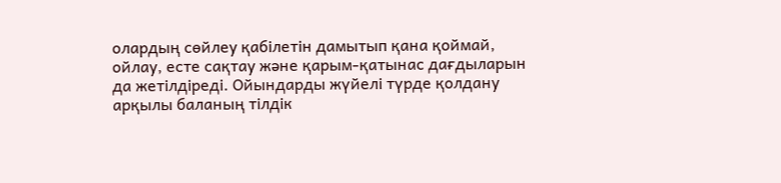олардың сөйлеу қабілетін дамытып қана қоймай, ойлау, есте сақтау және қарым-қатынас дағдыларын да жетілдіреді. Ойындарды жүйелі түрде қолдану арқылы баланың тілдік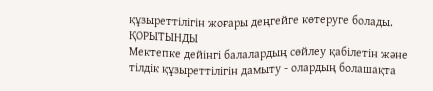құзыреттілігін жоғары деңгейге көтеруге болады.
ҚОРЫТЫНДЫ
Мектепке дейінгі балалардың сөйлеу қабілетін және тілдік құзыреттілігін дамыту - олардың болашақта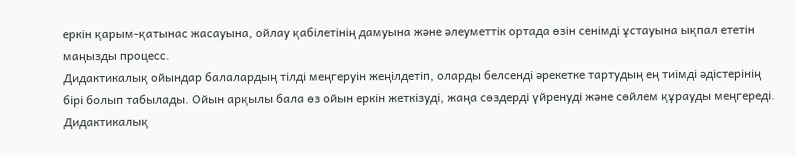еркін қарым-қатынас жасауына, ойлау қабілетінің дамуына және әлеуметтік ортада өзін сенімді ұстауына ықпал ететін маңызды процесс.
Дидактикалық ойындар балалардың тілді меңгеруін жеңілдетіп, оларды белсенді әрекетке тартудың ең тиімді әдістерінің бірі болып табылады. Ойын арқылы бала өз ойын еркін жеткізуді, жаңа сөздерді үйренуді және сөйлем құрауды меңгереді.
Дидактикалық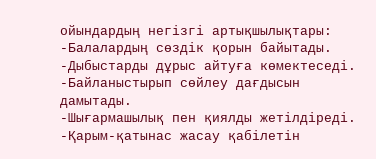ойындардың негізгі артықшылықтары:
-Балалардың сөздік қорын байытады.
-Дыбыстарды дұрыс айтуға көмектеседі.
-Байланыстырып сөйлеу дағдысын дамытады.
-Шығармашылық пен қиялды жетілдіреді.
-Қарым-қатынас жасау қабілетін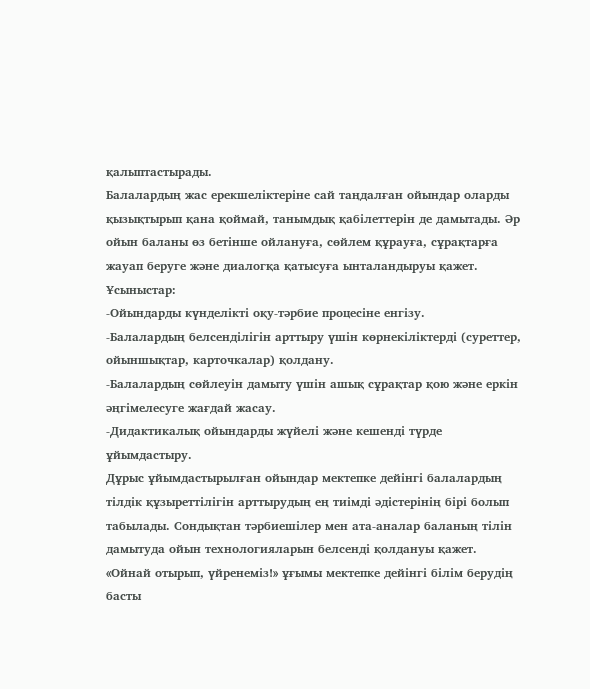қалыптастырады.
Балалардың жас ерекшеліктеріне сай таңдалған ойындар оларды қызықтырып қана қоймай, танымдық қабілеттерін де дамытады. Әр ойын баланы өз бетінше ойлануға, сөйлем құрауға, сұрақтарға жауап беруге және диалогқа қатысуға ынталандыруы қажет.
Ұсыныстар:
-Ойындарды күнделікті оқу-тәрбие процесіне енгізу.
-Балалардың белсенділігін арттыру үшін көрнекіліктерді (суреттер, ойыншықтар, карточкалар) қолдану.
-Балалардың сөйлеуін дамыту үшін ашық сұрақтар қою және еркін әңгімелесуге жағдай жасау.
-Дидактикалық ойындарды жүйелі және кешенді түрде ұйымдастыру.
Дұрыс ұйымдастырылған ойындар мектепке дейінгі балалардың тілдік құзыреттілігін арттырудың ең тиімді әдістерінің бірі болып табылады. Сондықтан тәрбиешілер мен ата-аналар баланың тілін дамытуда ойын технологияларын белсенді қолдануы қажет.
«Ойнай отырып, үйренеміз!» ұғымы мектепке дейінгі білім берудің басты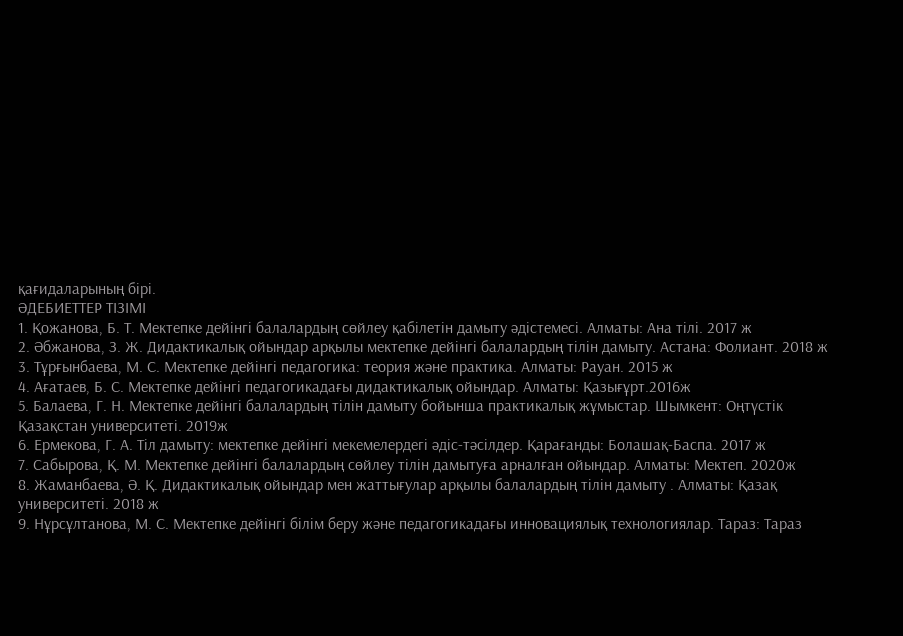қағидаларының бірі.
ӘДЕБИЕТТЕР ТІЗІМІ
1. Қожанова, Б. Т. Мектепке дейінгі балалардың сөйлеу қабілетін дамыту әдістемесі. Алматы: Ана тілі. 2017 ж
2. Әбжанова, З. Ж. Дидактикалық ойындар арқылы мектепке дейінгі балалардың тілін дамыту. Астана: Фолиант. 2018 ж
3. Тұрғынбаева, М. С. Мектепке дейінгі педагогика: теория және практика. Алматы: Рауан. 2015 ж
4. Ағатаев, Б. С. Мектепке дейінгі педагогикадағы дидактикалық ойындар. Алматы: Қазығұрт.2016ж
5. Балаева, Г. Н. Мектепке дейінгі балалардың тілін дамыту бойынша практикалық жұмыстар. Шымкент: Оңтүстік Қазақстан университеті. 2019ж
6. Ермекова, Г. А. Тіл дамыту: мектепке дейінгі мекемелердегі әдіс-тәсілдер. Қарағанды: Болашақ-Баспа. 2017 ж
7. Сабырова, Қ. М. Мектепке дейінгі балалардың сөйлеу тілін дамытуға арналған ойындар. Алматы: Мектеп. 2020ж
8. Жаманбаева, Ә. Қ. Дидактикалық ойындар мен жаттығулар арқылы балалардың тілін дамыту . Алматы: Қазақ университеті. 2018 ж
9. Нұрсұлтанова, М. С. Мектепке дейінгі білім беру және педагогикадағы инновациялық технологиялар. Тараз: Тараз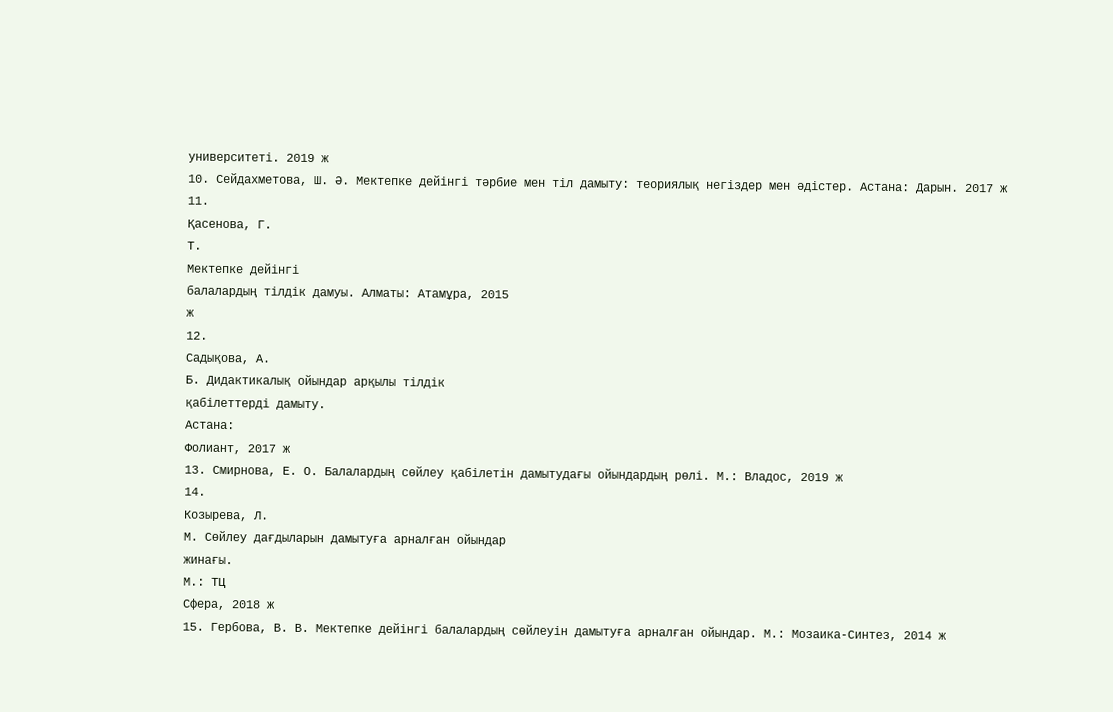университеті. 2019 ж
10. Сейдахметова, Ш. Ә. Мектепке дейінгі тәрбие мен тіл дамыту: теориялық негіздер мен әдістер. Астана: Дарын. 2017 ж
11.
Қасенова, Г.
Т.
Мектепке дейінгі
балалардың тілдік дамуы. Алматы: Атамұра, 2015
ж
12.
Садықова, А.
Б. Дидактикалық ойындар арқылы тілдік
қабілеттерді дамыту.
Астана:
Фолиант, 2017 ж
13. Смирнова, Е. О. Балалардың сөйлеу қабілетін дамытудағы ойындардың рөлі. М.: Владос, 2019 ж
14.
Козырева, Л.
М. Сөйлеу дағдыларын дамытуға арналған ойындар
жинағы.
М.: ТЦ
Сфера, 2018 ж
15. Гербова, В. В. Мектепке дейінгі балалардың сөйлеуін дамытуға арналған ойындар. М.: Мозаика-Синтез, 2014 ж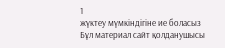1
жүктеу мүмкіндігіне ие боласыз
Бұл материал сайт қолданушысы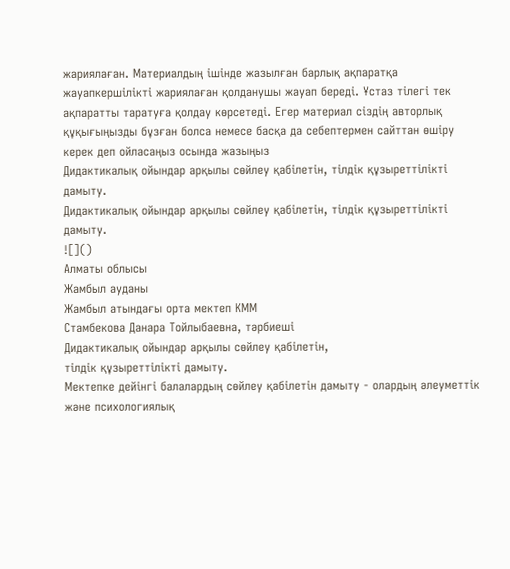жариялаған. Материалдың ішінде жазылған барлық ақпаратқа жауапкершілікті жариялаған қолданушы жауап береді. Ұстаз тілегі тек ақпаратты таратуға қолдау көрсетеді. Егер материал сіздің авторлық құқығыңызды бұзған болса немесе басқа да себептермен сайттан өшіру керек деп ойласаңыз осында жазыңыз
Дидактикалық ойындар арқылы сөйлеу қабілетін, тілдік құзыреттілікті дамыту.
Дидактикалық ойындар арқылы сөйлеу қабілетін, тілдік құзыреттілікті дамыту.
![]()
Алматы облысы
Жамбыл ауданы
Жамбыл атындағы орта мектеп КММ
Стамбекова Данара Тойлыбаевна, тәрбиеші
Дидактикалық ойындар арқылы сөйлеу қабілетін,
тілдік құзыреттілікті дамыту.
Мектепке дейінгі балалардың сөйлеу қабілетін дамыту - олардың әлеуметтік және психологиялық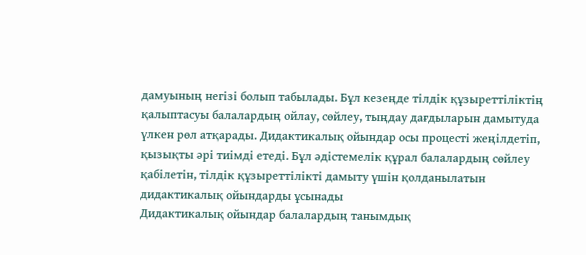дамуының негізі болып табылады. Бұл кезеңде тілдік құзыреттіліктің қалыптасуы балалардың ойлау, сөйлеу, тыңдау дағдыларын дамытуда үлкен рөл атқарады. Дидактикалық ойындар осы процесті жеңілдетіп, қызықты әрі тиімді етеді. Бұл әдістемелік құрал балалардың сөйлеу қабілетін, тілдік құзыреттілікті дамыту үшін қолданылатын дидактикалық ойындарды ұсынады
Дидактикалық ойындар балалардың танымдық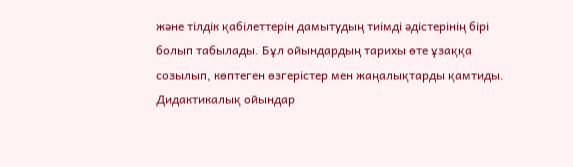және тілдік қабілеттерін дамытудың тиімді әдістерінің бірі болып табылады. Бұл ойындардың тарихы өте ұзаққа созылып, көптеген өзгерістер мен жаңалықтарды қамтиды.
Дидактикалық ойындар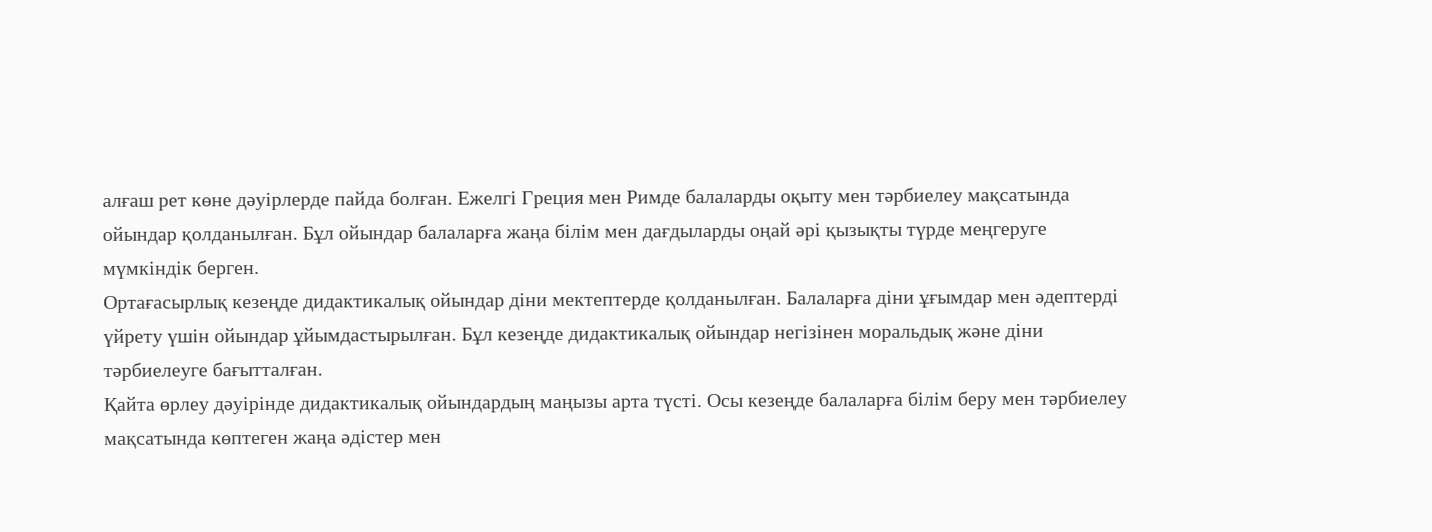алғаш рет көне дәуірлерде пайда болған. Ежелгі Греция мен Римде балаларды оқыту мен тәрбиелеу мақсатында ойындар қолданылған. Бұл ойындар балаларға жаңа білім мен дағдыларды оңай әрі қызықты түрде меңгеруге мүмкіндік берген.
Ортағасырлық кезеңде дидактикалық ойындар діни мектептерде қолданылған. Балаларға діни ұғымдар мен әдептерді үйрету үшін ойындар ұйымдастырылған. Бұл кезеңде дидактикалық ойындар негізінен моральдық және діни тәрбиелеуге бағытталған.
Қайта өрлеу дәуірінде дидактикалық ойындардың маңызы арта түсті. Осы кезеңде балаларға білім беру мен тәрбиелеу мақсатында көптеген жаңа әдістер мен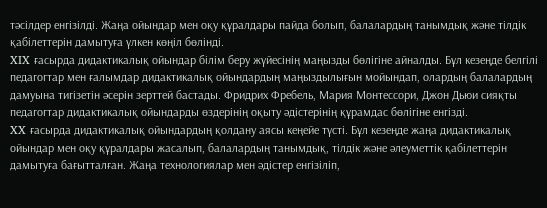тәсілдер енгізілді. Жаңа ойындар мен оқу құралдары пайда болып, балалардың танымдық және тілдік қабілеттерін дамытуға үлкен көңіл бөлінді.
XIX ғасырда дидактикалық ойындар білім беру жүйесінің маңызды бөлігіне айналды. Бұл кезеңде белгілі педагогтар мен ғалымдар дидактикалық ойындардың маңыздылығын мойындап, олардың балалардың дамуына тигізетін әсерін зерттей бастады. Фридрих Фребель, Мария Монтессори, Джон Дьюи сияқты педагогтар дидактикалық ойындарды өздерінің оқыту әдістерінің құрамдас бөлігіне енгізді.
XX ғасырда дидактикалық ойындардың қолдану аясы кеңейе түсті. Бұл кезеңде жаңа дидактикалық ойындар мен оқу құралдары жасалып, балалардың танымдық, тілдік және әлеуметтік қабілеттерін дамытуға бағытталған. Жаңа технологиялар мен әдістер енгізіліп,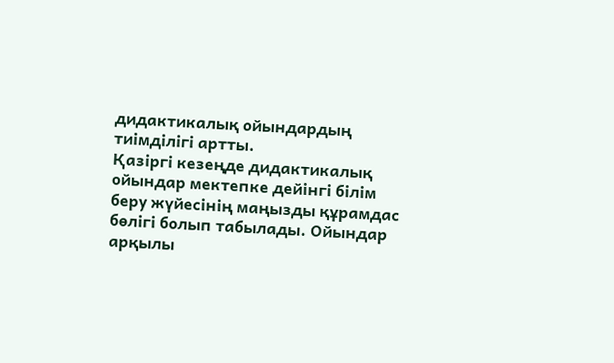дидактикалық ойындардың тиімділігі артты.
Қазіргі кезеңде дидактикалық ойындар мектепке дейінгі білім беру жүйесінің маңызды құрамдас бөлігі болып табылады. Ойындар арқылы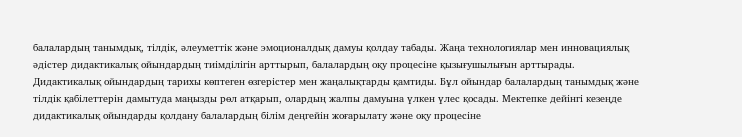балалардың танымдық, тілдік, әлеуметтік және эмоционалдық дамуы қолдау табады. Жаңа технологиялар мен инновациялық әдістер дидактикалық ойындардың тиімділігін арттырып, балалардың оқу процесіне қызығушылығын арттырады.
Дидактикалық ойындардың тарихы көптеген өзгерістер мен жаңалықтарды қамтиды. Бұл ойындар балалардың танымдық және тілдік қабілеттерін дамытуда маңызды рөл атқарып, олардың жалпы дамуына үлкен үлес қосады. Мектепке дейінгі кезеңде дидактикалық ойындарды қолдану балалардың білім деңгейін жоғарылату және оқу процесіне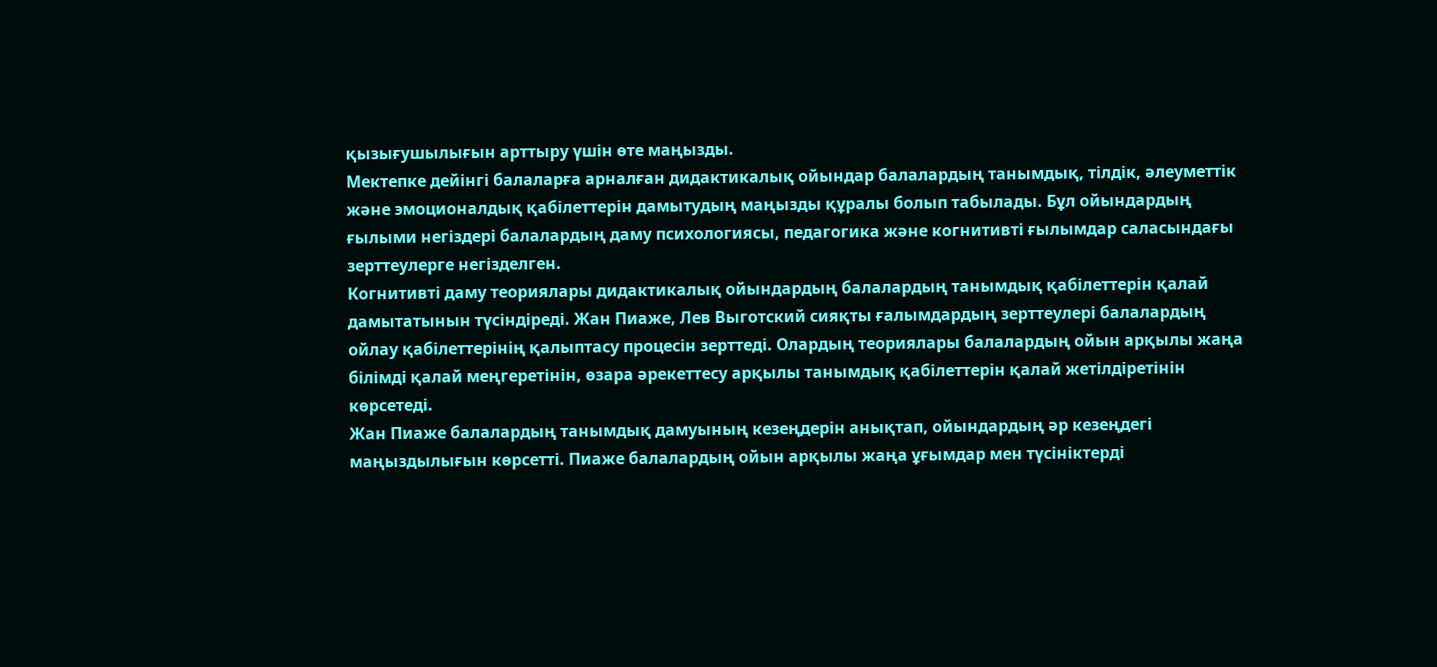қызығушылығын арттыру үшін өте маңызды.
Мектепке дейінгі балаларға арналған дидактикалық ойындар балалардың танымдық, тілдік, әлеуметтік және эмоционалдық қабілеттерін дамытудың маңызды құралы болып табылады. Бұл ойындардың ғылыми негіздері балалардың даму психологиясы, педагогика және когнитивті ғылымдар саласындағы зерттеулерге негізделген.
Когнитивті даму теориялары дидактикалық ойындардың балалардың танымдық қабілеттерін қалай дамытатынын түсіндіреді. Жан Пиаже, Лев Выготский сияқты ғалымдардың зерттеулері балалардың ойлау қабілеттерінің қалыптасу процесін зерттеді. Олардың теориялары балалардың ойын арқылы жаңа білімді қалай меңгеретінін, өзара әрекеттесу арқылы танымдық қабілеттерін қалай жетілдіретінін көрсетеді.
Жан Пиаже балалардың танымдық дамуының кезеңдерін анықтап, ойындардың әр кезеңдегі маңыздылығын көрсетті. Пиаже балалардың ойын арқылы жаңа ұғымдар мен түсініктерді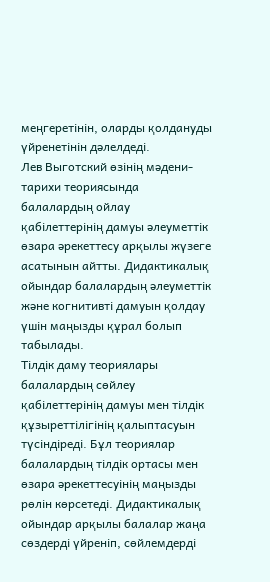меңгеретінін, оларды қолдануды үйренетінін дәлелдеді.
Лев Выготский өзінің мәдени-тарихи теориясында балалардың ойлау қабілеттерінің дамуы әлеуметтік өзара әрекеттесу арқылы жүзеге асатынын айтты. Дидактикалық ойындар балалардың әлеуметтік және когнитивті дамуын қолдау үшін маңызды құрал болып табылады.
Тілдік даму теориялары балалардың сөйлеу қабілеттерінің дамуы мен тілдік құзыреттілігінің қалыптасуын түсіндіреді. Бұл теориялар балалардың тілдік ортасы мен өзара әрекеттесуінің маңызды рөлін көрсетеді. Дидактикалық ойындар арқылы балалар жаңа сөздерді үйреніп, сөйлемдерді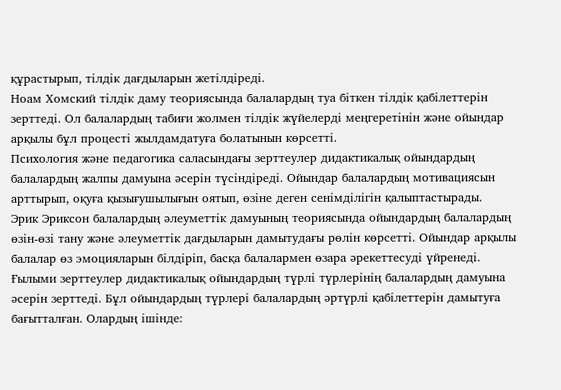құрастырып, тілдік дағдыларын жетілдіреді.
Ноам Хомский тілдік даму теориясында балалардың туа біткен тілдік қабілеттерін зерттеді. Ол балалардың табиғи жолмен тілдік жүйелерді меңгеретінін және ойындар арқылы бұл процесті жылдамдатуға болатынын көрсетті.
Психология және педагогика саласындағы зерттеулер дидактикалық ойындардың балалардың жалпы дамуына әсерін түсіндіреді. Ойындар балалардың мотивациясын арттырып, оқуға қызығушылығын оятып, өзіне деген сенімділігін қалыптастырады.
Эрик Эриксон балалардың әлеуметтік дамуының теориясында ойындардың балалардың өзін-өзі тану және әлеуметтік дағдыларын дамытудағы рөлін көрсетті. Ойындар арқылы балалар өз эмоцияларын білдіріп, басқа балалармен өзара әрекеттесуді үйренеді.
Ғылыми зерттеулер дидактикалық ойындардың түрлі түрлерінің балалардың дамуына әсерін зерттеді. Бұл ойындардың түрлері балалардың әртүрлі қабілеттерін дамытуға бағытталған. Олардың ішінде: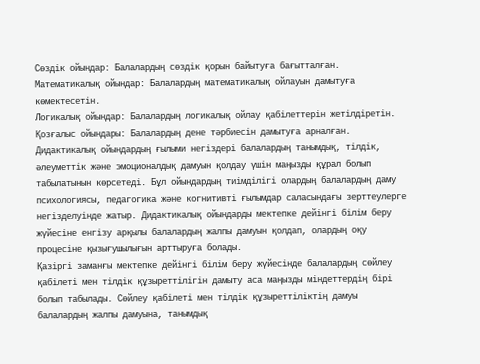Сөздік ойындар: Балалардың сөздік қорын байытуға бағытталған.
Математикалық ойындар: Балалардың математикалық ойлауын дамытуға көмектесетін.
Логикалық ойындар: Балалардың логикалық ойлау қабілеттерін жетілдіретін.
Қозғалыс ойындары: Балалардың дене тәрбиесін дамытуға арналған.
Дидактикалық ойындардың ғылыми негіздері балалардың танымдық, тілдік, әлеуметтік және эмоционалдық дамуын қолдау үшін маңызды құрал болып табылатынын көрсетеді. Бұл ойындардың тиімділігі олардың балалардың даму психологиясы, педагогика және когнитивті ғылымдар саласындағы зерттеулерге негізделуінде жатыр. Дидактикалық ойындарды мектепке дейінгі білім беру жүйесіне енгізу арқылы балалардың жалпы дамуын қолдап, олардың оқу процесіне қызығушылығын арттыруға болады.
Қазіргі заманғы мектепке дейінгі білім беру жүйесінде балалардың сөйлеу қабілеті мен тілдік құзыреттілігін дамыту аса маңызды міндеттердің бірі болып табылады. Сөйлеу қабілеті мен тілдік құзыреттіліктің дамуы балалардың жалпы дамуына, танымдық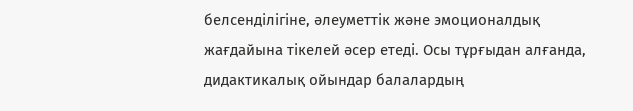белсенділігіне, әлеуметтік және эмоционалдық жағдайына тікелей әсер етеді. Осы тұрғыдан алғанда, дидактикалық ойындар балалардың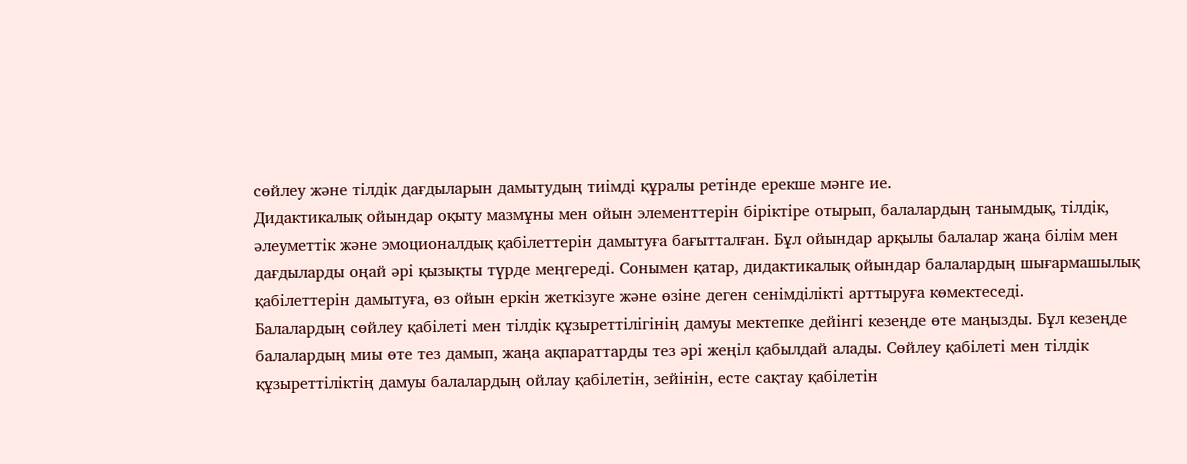сөйлеу және тілдік дағдыларын дамытудың тиімді құралы ретінде ерекше мәнге ие.
Дидактикалық ойындар оқыту мазмұны мен ойын элементтерін біріктіре отырып, балалардың танымдық, тілдік, әлеуметтік және эмоционалдық қабілеттерін дамытуға бағытталған. Бұл ойындар арқылы балалар жаңа білім мен дағдыларды оңай әрі қызықты түрде меңгереді. Сонымен қатар, дидактикалық ойындар балалардың шығармашылық қабілеттерін дамытуға, өз ойын еркін жеткізуге және өзіне деген сенімділікті арттыруға көмектеседі.
Балалардың сөйлеу қабілеті мен тілдік құзыреттілігінің дамуы мектепке дейінгі кезеңде өте маңызды. Бұл кезеңде балалардың миы өте тез дамып, жаңа ақпараттарды тез әрі жеңіл қабылдай алады. Сөйлеу қабілеті мен тілдік құзыреттіліктің дамуы балалардың ойлау қабілетін, зейінін, есте сақтау қабілетін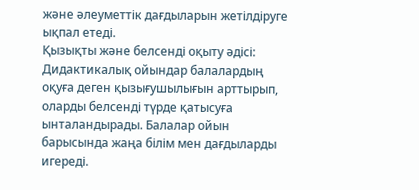және әлеуметтік дағдыларын жетілдіруге ықпал етеді.
Қызықты және белсенді оқыту әдісі: Дидактикалық ойындар балалардың оқуға деген қызығушылығын арттырып, оларды белсенді түрде қатысуға ынталандырады. Балалар ойын барысында жаңа білім мен дағдыларды игереді.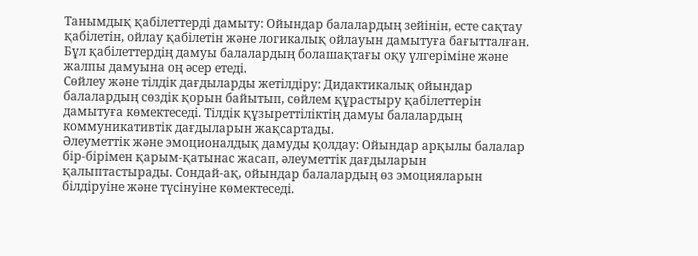Танымдық қабілеттерді дамыту: Ойындар балалардың зейінін, есте сақтау қабілетін, ойлау қабілетін және логикалық ойлауын дамытуға бағытталған. Бұл қабілеттердің дамуы балалардың болашақтағы оқу үлгеріміне және жалпы дамуына оң әсер етеді.
Сөйлеу және тілдік дағдыларды жетілдіру: Дидактикалық ойындар балалардың сөздік қорын байытып, сөйлем құрастыру қабілеттерін дамытуға көмектеседі. Тілдік құзыреттіліктің дамуы балалардың коммуникативтік дағдыларын жақсартады.
Әлеуметтік және эмоционалдық дамуды қолдау: Ойындар арқылы балалар бір-бірімен қарым-қатынас жасап, әлеуметтік дағдыларын қалыптастырады. Сондай-ақ, ойындар балалардың өз эмоцияларын білдіруіне және түсінуіне көмектеседі.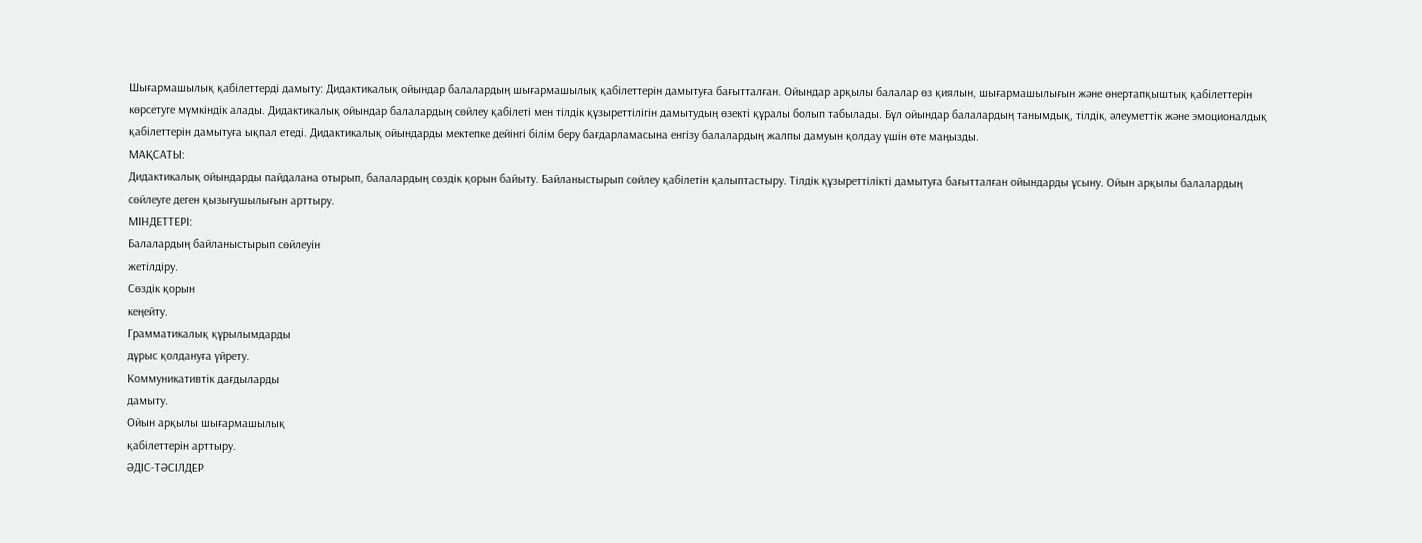Шығармашылық қабілеттерді дамыту: Дидактикалық ойындар балалардың шығармашылық қабілеттерін дамытуға бағытталған. Ойындар арқылы балалар өз қиялын, шығармашылығын және өнертапқыштық қабілеттерін көрсетуге мүмкіндік алады. Дидактикалық ойындар балалардың сөйлеу қабілеті мен тілдік құзыреттілігін дамытудың өзекті құралы болып табылады. Бұл ойындар балалардың танымдық, тілдік, әлеуметтік және эмоционалдық қабілеттерін дамытуға ықпал етеді. Дидактикалық ойындарды мектепке дейінгі білім беру бағдарламасына енгізу балалардың жалпы дамуын қолдау үшін өте маңызды.
МАҚСАТЫ:
Дидактикалық ойындарды пайдалана отырып, балалардың сөздік қорын байыту. Байланыстырып сөйлеу қабілетін қалыптастыру. Тілдік құзыреттілікті дамытуға бағытталған ойындарды ұсыну. Ойын арқылы балалардың сөйлеуге деген қызығушылығын арттыру.
МІНДЕТТЕРІ:
Балалардың байланыстырып сөйлеуін
жетілдіру.
Сөздік қорын
кеңейту.
Грамматикалық құрылымдарды
дұрыс қолдануға үйрету.
Коммуникативтік дағдыларды
дамыту.
Ойын арқылы шығармашылық
қабілеттерін арттыру.
ӘДІС-ТӘСІЛДЕР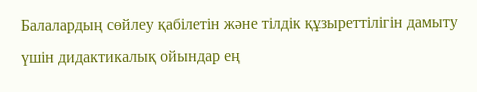Балалардың сөйлеу қабілетін және тілдік құзыреттілігін дамыту үшін дидактикалық ойындар ең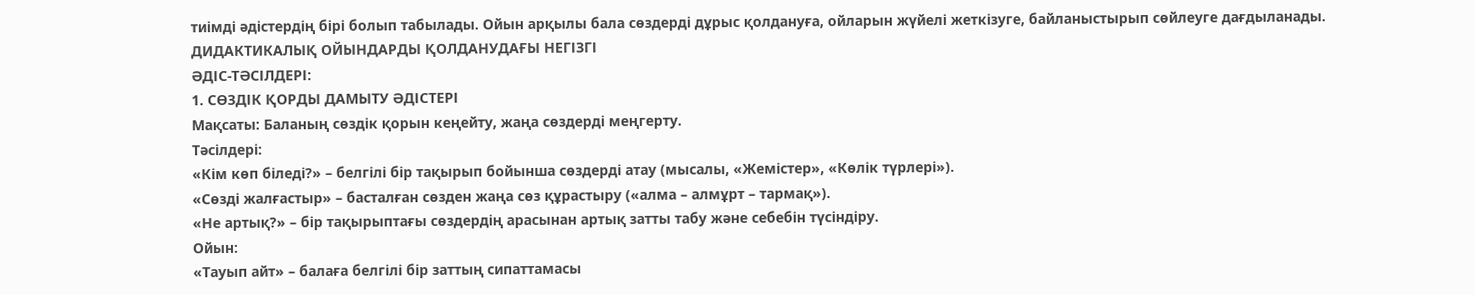тиімді әдістердің бірі болып табылады. Ойын арқылы бала сөздерді дұрыс қолдануға, ойларын жүйелі жеткізуге, байланыстырып сөйлеуге дағдыланады.
ДИДАКТИКАЛЫҚ ОЙЫНДАРДЫ ҚОЛДАНУДАҒЫ НЕГІЗГІ
ӘДІС-ТӘСІЛДЕРІ:
1. СӨЗДІК ҚОРДЫ ДАМЫТУ ӘДІСТЕРІ
Мақсаты: Баланың сөздік қорын кеңейту, жаңа сөздерді меңгерту.
Тәсілдері:
«Кім көп біледі?» – белгілі бір тақырып бойынша сөздерді атау (мысалы, «Жемістер», «Көлік түрлері»).
«Сөзді жалғастыр» – басталған сөзден жаңа сөз құрастыру («алма – алмұрт – тармақ»).
«Не артық?» – бір тақырыптағы сөздердің арасынан артық затты табу және себебін түсіндіру.
Ойын:
«Тауып айт» – балаға белгілі бір заттың сипаттамасы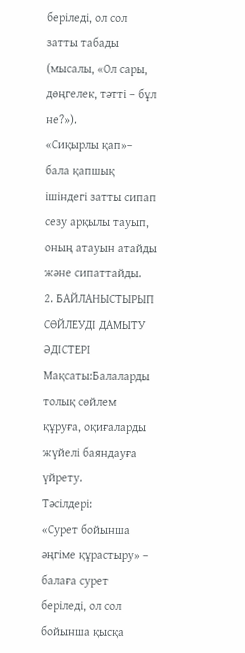беріледі, ол сол затты табады (мысалы, «Ол сары, дөңгелек, тәтті – бұл не?»).
«Сиқырлы қап»– бала қапшық ішіндегі затты сипап сезу арқылы тауып, оның атауын атайды және сипаттайды.
2. БАЙЛАНЫСТЫРЫП СӨЙЛЕУДІ ДАМЫТУ ӘДІСТЕРІ
Мақсаты:Балаларды толық сөйлем құруға, оқиғаларды жүйелі баяндауға үйрету.
Тәсілдері:
«Сурет бойынша әңгіме құрастыру» – балаға сурет беріледі, ол сол бойынша қысқа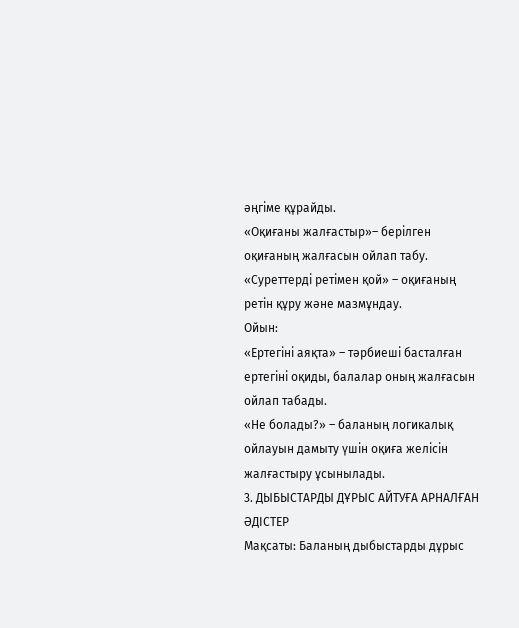әңгіме құрайды.
«Оқиғаны жалғастыр»– берілген оқиғаның жалғасын ойлап табу.
«Суреттерді ретімен қой» – оқиғаның ретін құру және мазмұндау.
Ойын:
«Ертегіні аяқта» – тәрбиеші басталған ертегіні оқиды, балалар оның жалғасын ойлап табады.
«Не болады?» – баланың логикалық ойлауын дамыту үшін оқиға желісін жалғастыру ұсынылады.
3. ДЫБЫСТАРДЫ ДҰРЫС АЙТУҒА АРНАЛҒАН ӘДІСТЕР
Мақсаты: Баланың дыбыстарды дұрыс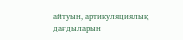айтуын, артикуляциялық дағдыларын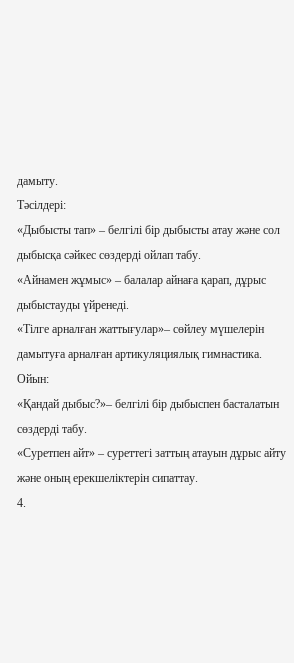дамыту.
Тәсілдері:
«Дыбысты тап» – белгілі бір дыбысты атау және сол дыбысқа сәйкес сөздерді ойлап табу.
«Айнамен жұмыс» – балалар айнаға қарап, дұрыс дыбыстауды үйренеді.
«Тілге арналған жаттығулар»– сөйлеу мүшелерін дамытуға арналған артикуляциялық гимнастика.
Ойын:
«Қандай дыбыс?»– белгілі бір дыбыспен басталатын сөздерді табу.
«Суретпен айт» – суреттегі заттың атауын дұрыс айту және оның ерекшеліктерін сипаттау.
4.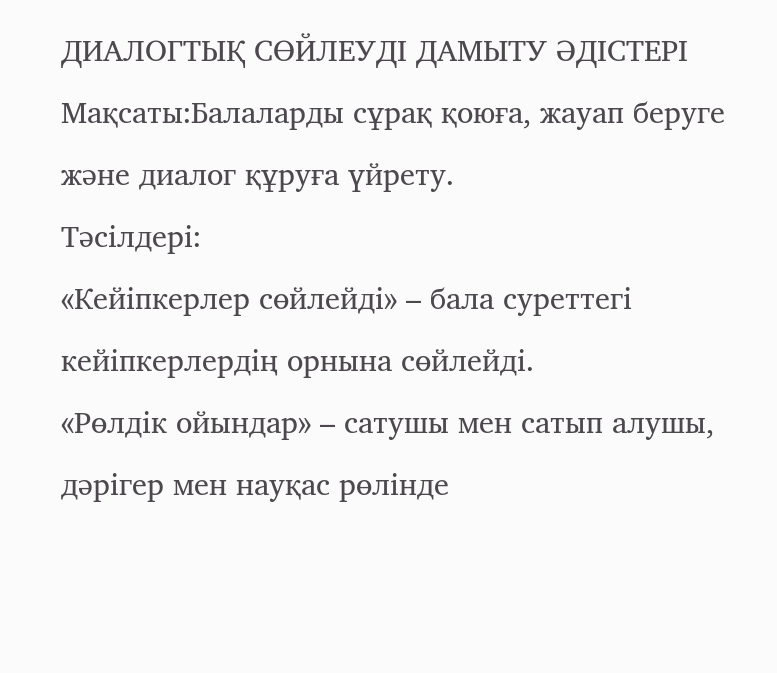ДИАЛОГТЫҚ СӨЙЛЕУДІ ДАМЫТУ ӘДІСТЕРІ
Мақсаты:Балаларды сұрақ қоюға, жауап беруге және диалог құруға үйрету.
Тәсілдері:
«Кейіпкерлер сөйлейді» – бала суреттегі кейіпкерлердің орнына сөйлейді.
«Рөлдік ойындар» – сатушы мен сатып алушы, дәрігер мен науқас рөлінде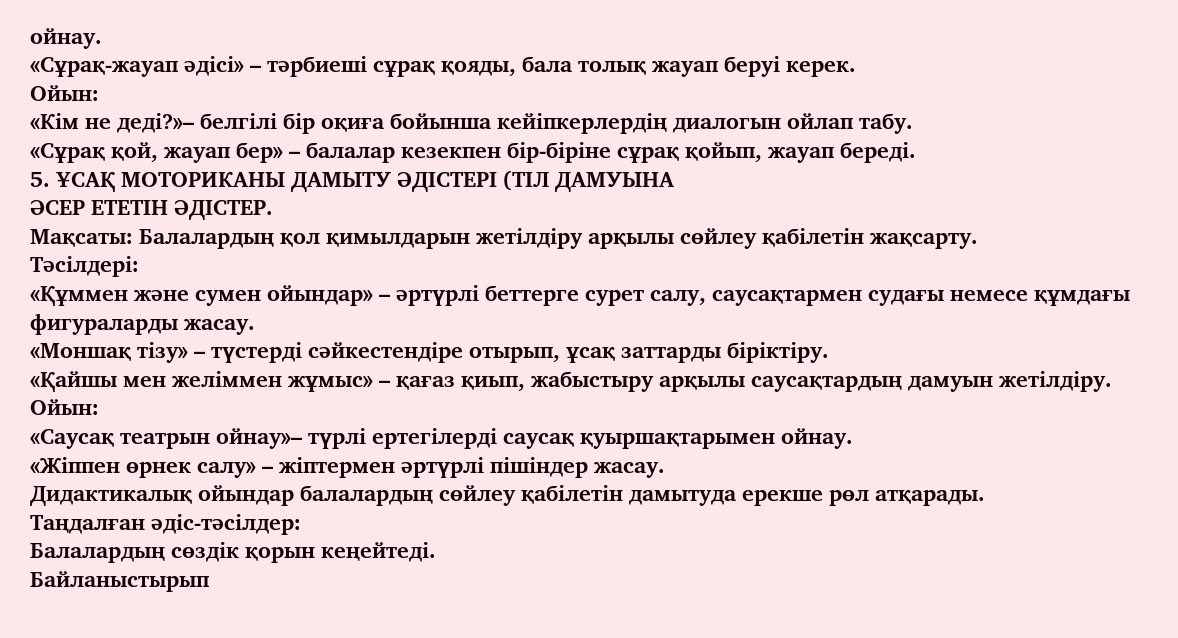ойнау.
«Сұрақ-жауап әдісі» – тәрбиеші сұрақ қояды, бала толық жауап беруі керек.
Ойын:
«Кім не деді?»– белгілі бір оқиға бойынша кейіпкерлердің диалогын ойлап табу.
«Сұрақ қой, жауап бер» – балалар кезекпен бір-біріне сұрақ қойып, жауап береді.
5. ҰСАҚ МОТОРИКАНЫ ДАМЫТУ ӘДІСТЕРІ (ТІЛ ДАМУЫНА
ӘСЕР ЕТЕТІН ӘДІСТЕР.
Мақсаты: Балалардың қол қимылдарын жетілдіру арқылы сөйлеу қабілетін жақсарту.
Тәсілдері:
«Құммен және сумен ойындар» – әртүрлі беттерге сурет салу, саусақтармен судағы немесе құмдағы фигураларды жасау.
«Моншақ тізу» – түстерді сәйкестендіре отырып, ұсақ заттарды біріктіру.
«Қайшы мен желіммен жұмыс» – қағаз қиып, жабыстыру арқылы саусақтардың дамуын жетілдіру.
Ойын:
«Саусақ театрын ойнау»– түрлі ертегілерді саусақ қуыршақтарымен ойнау.
«Жіппен өрнек салу» – жіптермен әртүрлі пішіндер жасау.
Дидактикалық ойындар балалардың сөйлеу қабілетін дамытуда ерекше рөл атқарады.
Таңдалған әдіс-тәсілдер:
Балалардың сөздік қорын кеңейтеді.
Байланыстырып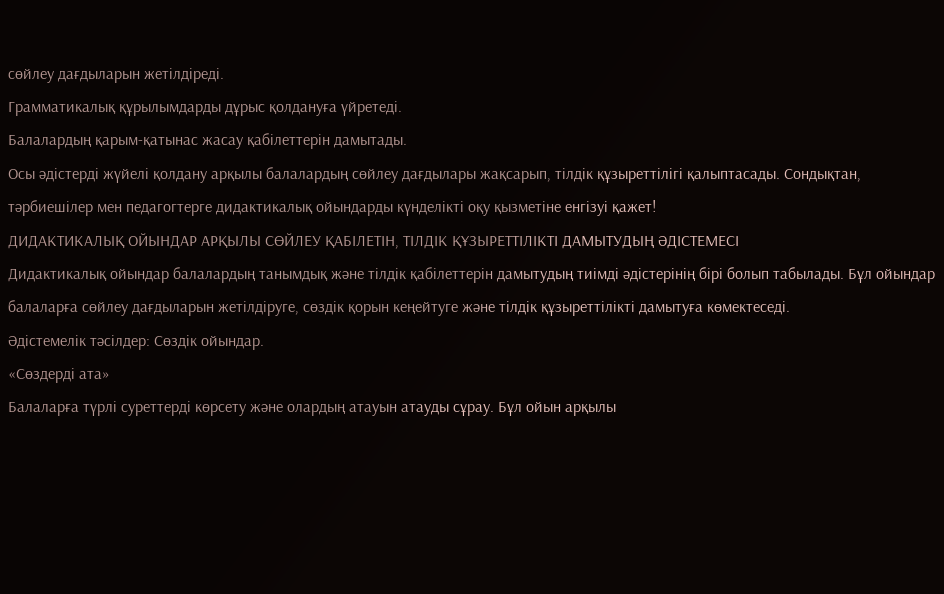сөйлеу дағдыларын жетілдіреді.
Грамматикалық құрылымдарды дұрыс қолдануға үйретеді.
Балалардың қарым-қатынас жасау қабілеттерін дамытады.
Осы әдістерді жүйелі қолдану арқылы балалардың сөйлеу дағдылары жақсарып, тілдік құзыреттілігі қалыптасады. Сондықтан, тәрбиешілер мен педагогтерге дидактикалық ойындарды күнделікті оқу қызметіне енгізуі қажет!
ДИДАКТИКАЛЫҚ ОЙЫНДАР АРҚЫЛЫ СӨЙЛЕУ ҚАБІЛЕТІН, ТІЛДІК ҚҰЗЫРЕТТІЛІКТІ ДАМЫТУДЫҢ ӘДІСТЕМЕСІ
Дидактикалық ойындар балалардың танымдық және тілдік қабілеттерін дамытудың тиімді әдістерінің бірі болып табылады. Бұл ойындар балаларға сөйлеу дағдыларын жетілдіруге, сөздік қорын кеңейтуге және тілдік құзыреттілікті дамытуға көмектеседі.
Әдістемелік тәсілдер: Сөздік ойындар.
«Сөздерді ата»
Балаларға түрлі суреттерді көрсету және олардың атауын атауды сұрау. Бұл ойын арқылы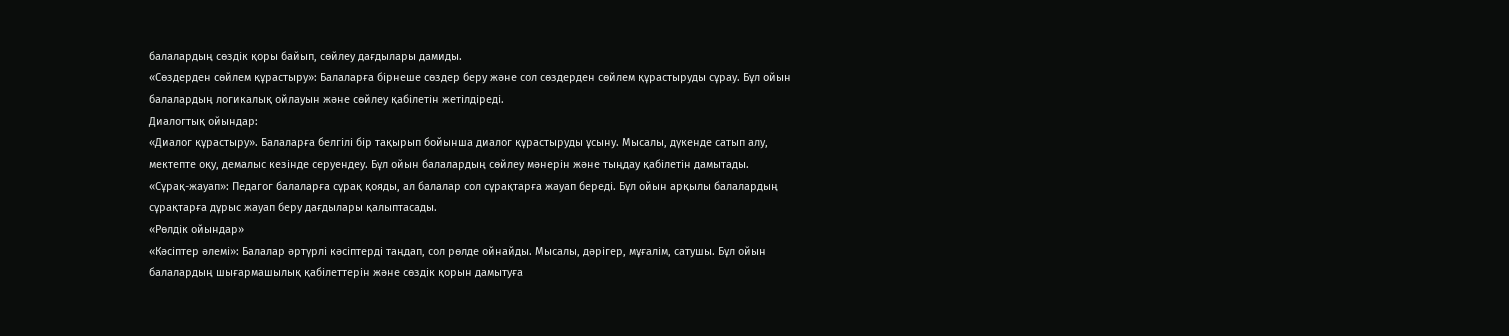балалардың сөздік қоры байып, сөйлеу дағдылары дамиды.
«Сөздерден сөйлем құрастыру»: Балаларға бірнеше сөздер беру және сол сөздерден сөйлем құрастыруды сұрау. Бұл ойын балалардың логикалық ойлауын және сөйлеу қабілетін жетілдіреді.
Диалогтық ойындар:
«Диалог құрастыру». Балаларға белгілі бір тақырып бойынша диалог құрастыруды ұсыну. Мысалы, дүкенде сатып алу, мектепте оқу, демалыс кезінде серуендеу. Бұл ойын балалардың сөйлеу мәнерін және тыңдау қабілетін дамытады.
«Сұрақ-жауап»: Педагог балаларға сұрақ қояды, ал балалар сол сұрақтарға жауап береді. Бұл ойын арқылы балалардың сұрақтарға дұрыс жауап беру дағдылары қалыптасады.
«Рөлдік ойындар»
«Кәсіптер әлемі»: Балалар әртүрлі кәсіптерді таңдап, сол рөлде ойнайды. Мысалы, дәрігер, мұғалім, сатушы. Бұл ойын балалардың шығармашылық қабілеттерін және сөздік қорын дамытуға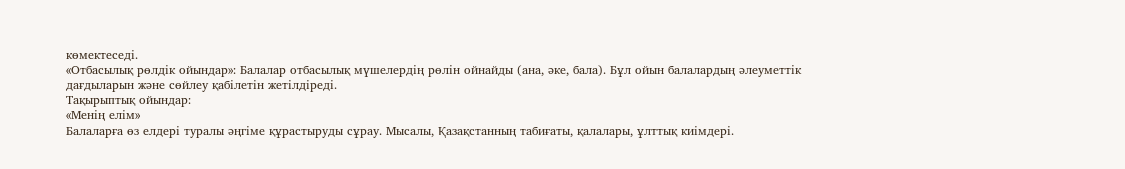көмектеседі.
«Отбасылық рөлдік ойындар»: Балалар отбасылық мүшелердің рөлін ойнайды (ана, әке, бала). Бұл ойын балалардың әлеуметтік дағдыларын және сөйлеу қабілетін жетілдіреді.
Тақырыптық ойындар:
«Менің елім»
Балаларға өз елдері туралы әңгіме құрастыруды сұрау. Мысалы, Қазақстанның табиғаты, қалалары, ұлттық киімдері.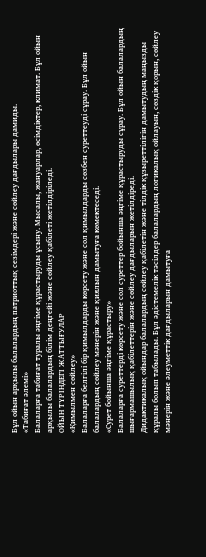Бұл ойын арқылы балалардың патриоттық сезімдері және сөйлеу дағдылары дамиды.
«Табиғат әлемі»
Балаларға табиғат туралы әңгіме құрастыруды ұсыну. Мысалы, жануарлар, өсімдіктер, климат. Бұл ойын арқылы балалардың білім деңгейі және сөйлеу қабілеті жетілдіріледі.
ОЙЫН ТҮРІНДЕГІ ЖАТТЫҒУЛАР
«Қимылмен сөйлеу»
Балаларға белгілі бір қимылдарды көрсету және сол қимылдарды сөзбен суреттеуді сұрау. Бұл ойын балалардың сөйлеу мәнерін және қиялын дамытуға көмектеседі.
«Сурет бойынша әңгіме құрастыру»
Балаларға суреттерді көрсету және сол суреттер бойынша әңгіме құрастыруды сұрау. Бұл ойын балалардың шығармашылық қабілеттерін және сөйлеу дағдыларын жетілдіреді.
Дидактикалық ойындар балалардың сөйлеу қабілетін және тілдік құзыреттілігін дамытудың маңызды құралы болып табылады. Бұл әдістемелік тәсілдер балалардың логикалық ойлауын, сөздік қорын, сөйлеу мәнерін және әлеуметтік дағдыларын дамытуға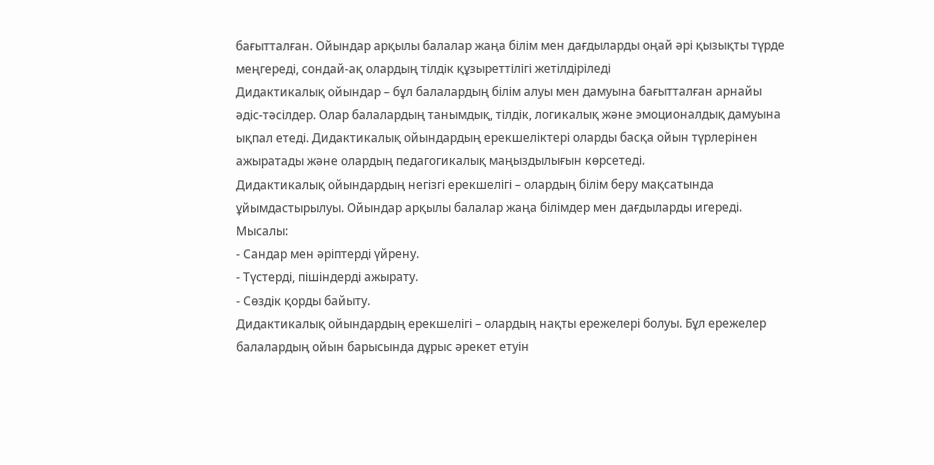бағытталған. Ойындар арқылы балалар жаңа білім мен дағдыларды оңай әрі қызықты түрде меңгереді, сондай-ақ олардың тілдік құзыреттілігі жетілдіріледі
Дидактикалық ойындар – бұл балалардың білім алуы мен дамуына бағытталған арнайы әдіс-тәсілдер. Олар балалардың танымдық, тілдік, логикалық және эмоционалдық дамуына ықпал етеді. Дидактикалық ойындардың ерекшеліктері оларды басқа ойын түрлерінен ажыратады және олардың педагогикалық маңыздылығын көрсетеді.
Дидактикалық ойындардың негізгі ерекшелігі – олардың білім беру мақсатында ұйымдастырылуы. Ойындар арқылы балалар жаңа білімдер мен дағдыларды игереді. Мысалы:
- Сандар мен әріптерді үйрену.
- Түстерді, пішіндерді ажырату.
- Сөздік қорды байыту.
Дидактикалық ойындардың ерекшелігі – олардың нақты ережелері болуы. Бұл ережелер балалардың ойын барысында дұрыс әрекет етуін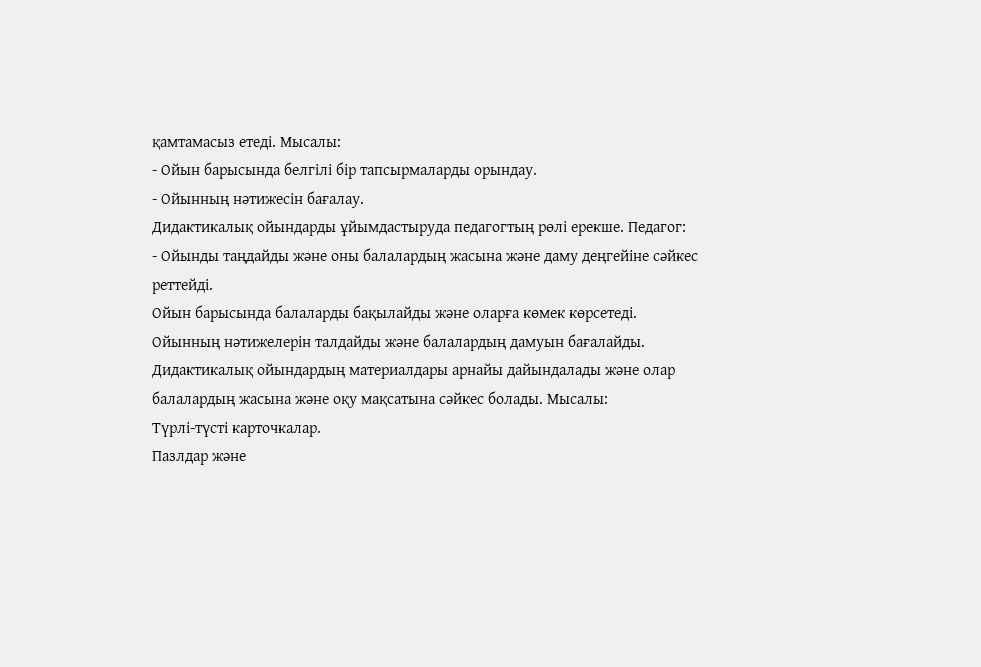қамтамасыз етеді. Мысалы:
- Ойын барысында белгілі бір тапсырмаларды орындау.
- Ойынның нәтижесін бағалау.
Дидактикалық ойындарды ұйымдастыруда педагогтың рөлі ерекше. Педагог:
- Ойынды таңдайды және оны балалардың жасына және даму деңгейіне сәйкес реттейді.
Ойын барысында балаларды бақылайды және оларға көмек көрсетеді.
Ойынның нәтижелерін талдайды және балалардың дамуын бағалайды.
Дидактикалық ойындардың материалдары арнайы дайындалады және олар балалардың жасына және оқу мақсатына сәйкес болады. Мысалы:
Түрлі-түсті карточкалар.
Пазлдар және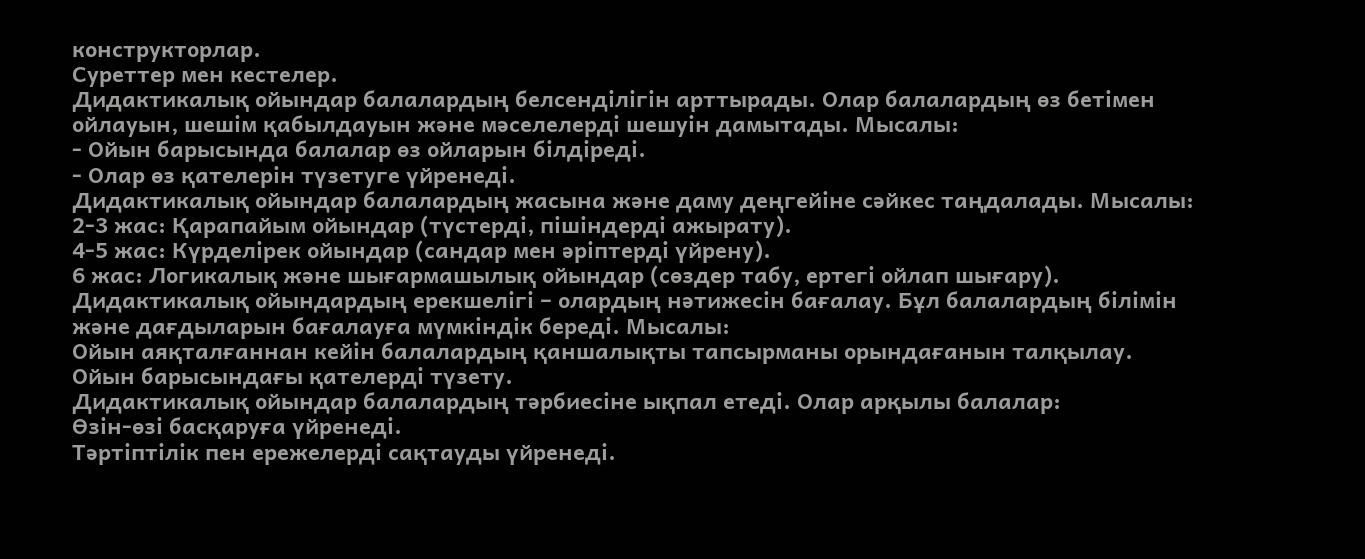конструкторлар.
Суреттер мен кестелер.
Дидактикалық ойындар балалардың белсенділігін арттырады. Олар балалардың өз бетімен ойлауын, шешім қабылдауын және мәселелерді шешуін дамытады. Мысалы:
- Ойын барысында балалар өз ойларын білдіреді.
- Олар өз қателерін түзетуге үйренеді.
Дидактикалық ойындар балалардың жасына және даму деңгейіне сәйкес таңдалады. Мысалы:
2-3 жас: Қарапайым ойындар (түстерді, пішіндерді ажырату).
4-5 жас: Күрделірек ойындар (сандар мен әріптерді үйрену).
6 жас: Логикалық және шығармашылық ойындар (сөздер табу, ертегі ойлап шығару).
Дидактикалық ойындардың ерекшелігі – олардың нәтижесін бағалау. Бұл балалардың білімін және дағдыларын бағалауға мүмкіндік береді. Мысалы:
Ойын аяқталғаннан кейін балалардың қаншалықты тапсырманы орындағанын талқылау.
Ойын барысындағы қателерді түзету.
Дидактикалық ойындар балалардың тәрбиесіне ықпал етеді. Олар арқылы балалар:
Өзін-өзі басқаруға үйренеді.
Тәртіптілік пен ережелерді сақтауды үйренеді.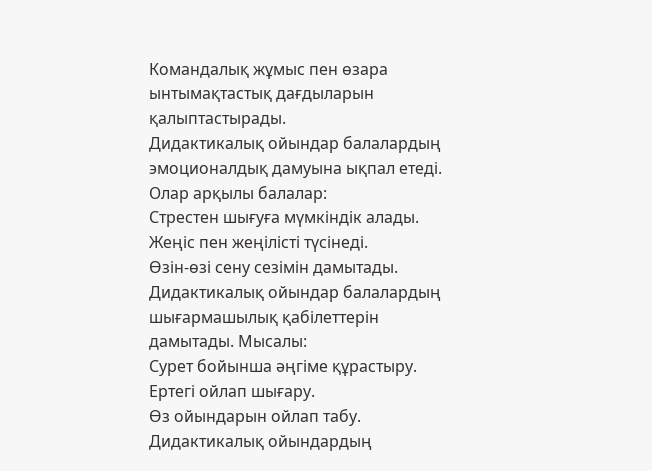Командалық жұмыс пен өзара ынтымақтастық дағдыларын қалыптастырады.
Дидактикалық ойындар балалардың эмоционалдық дамуына ықпал етеді. Олар арқылы балалар:
Стрестен шығуға мүмкіндік алады.
Жеңіс пен жеңілісті түсінеді.
Өзін-өзі сену сезімін дамытады.
Дидактикалық ойындар балалардың шығармашылық қабілеттерін дамытады. Мысалы:
Сурет бойынша әңгіме құрастыру.
Ертегі ойлап шығару.
Өз ойындарын ойлап табу.
Дидактикалық ойындардың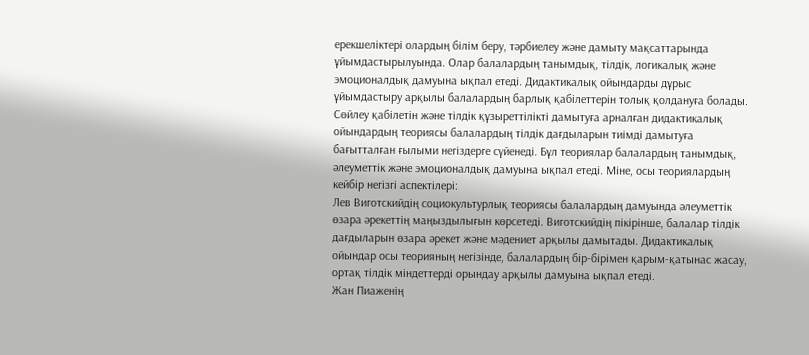ерекшеліктері олардың білім беру, тәрбиелеу және дамыту мақсаттарында ұйымдастырылуында. Олар балалардың танымдық, тілдік, логикалық және эмоционалдық дамуына ықпал етеді. Дидактикалық ойындарды дұрыс ұйымдастыру арқылы балалардың барлық қабілеттерін толық қолдануға болады.
Сөйлеу қабілетін және тілдік құзыреттілікті дамытуға арналған дидактикалық ойындардың теориясы балалардың тілдік дағдыларын тиімді дамытуға бағытталған ғылыми негіздерге сүйенеді. Бұл теориялар балалардың танымдық, әлеуметтік және эмоционалдық дамуына ықпал етеді. Міне, осы теориялардың кейбір негізгі аспектілері:
Лев Виготскийдің социокультурлық теориясы балалардың дамуында әлеуметтік өзара әрекеттің маңыздылығын көрсетеді. Виготскийдің пікірінше, балалар тілдік дағдыларын өзара әрекет және мәдениет арқылы дамытады. Дидактикалық ойындар осы теорияның негізінде, балалардың бір-бірімен қарым-қатынас жасау, ортақ тілдік міндеттерді орындау арқылы дамуына ықпал етеді.
Жан Пиаженің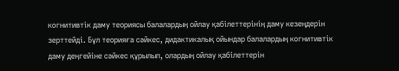когнитивтік даму теориясы балалардың ойлау қабілеттерінің даму кезеңдерін зерттейді. Бұл теорияға сәйкес, дидактикалық ойындар балалардың когнитивтік даму деңгейіне сәйкес құрылып, олардың ойлау қабілеттерін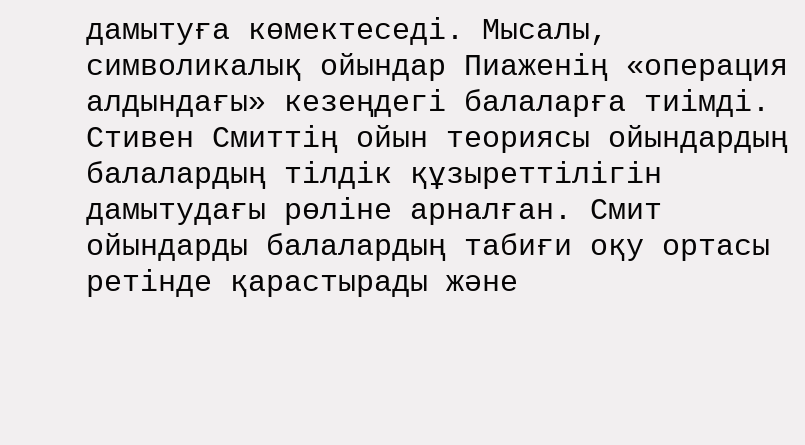дамытуға көмектеседі. Мысалы, символикалық ойындар Пиаженің «операция алдындағы» кезеңдегі балаларға тиімді.
Стивен Смиттің ойын теориясы ойындардың балалардың тілдік құзыреттілігін дамытудағы рөліне арналған. Смит ойындарды балалардың табиғи оқу ортасы ретінде қарастырады және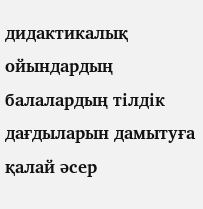дидактикалық ойындардың балалардың тілдік дағдыларын дамытуға қалай әсер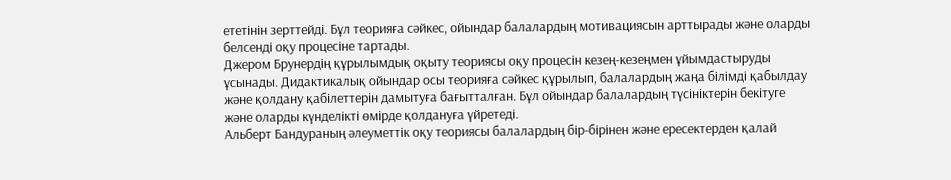ететінін зерттейді. Бұл теорияға сәйкес, ойындар балалардың мотивациясын арттырады және оларды белсенді оқу процесіне тартады.
Джером Брунердің құрылымдық оқыту теориясы оқу процесін кезең-кезеңмен ұйымдастыруды ұсынады. Дидактикалық ойындар осы теорияға сәйкес құрылып, балалардың жаңа білімді қабылдау және қолдану қабілеттерін дамытуға бағытталған. Бұл ойындар балалардың түсініктерін бекітуге және оларды күнделікті өмірде қолдануға үйретеді.
Альберт Бандураның әлеуметтік оқу теориясы балалардың бір-бірінен және ересектерден қалай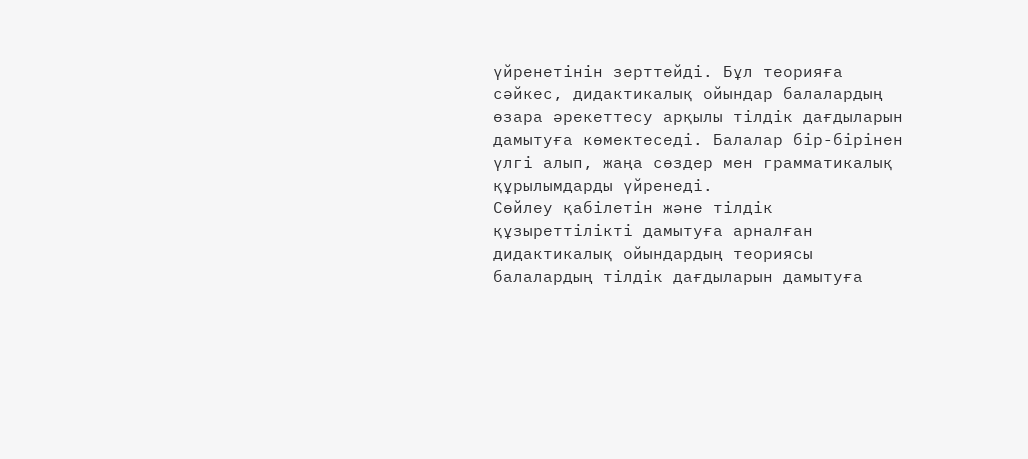үйренетінін зерттейді. Бұл теорияға сәйкес, дидактикалық ойындар балалардың өзара әрекеттесу арқылы тілдік дағдыларын дамытуға көмектеседі. Балалар бір-бірінен үлгі алып, жаңа сөздер мен грамматикалық құрылымдарды үйренеді.
Сөйлеу қабілетін және тілдік құзыреттілікті дамытуға арналған дидактикалық ойындардың теориясы балалардың тілдік дағдыларын дамытуға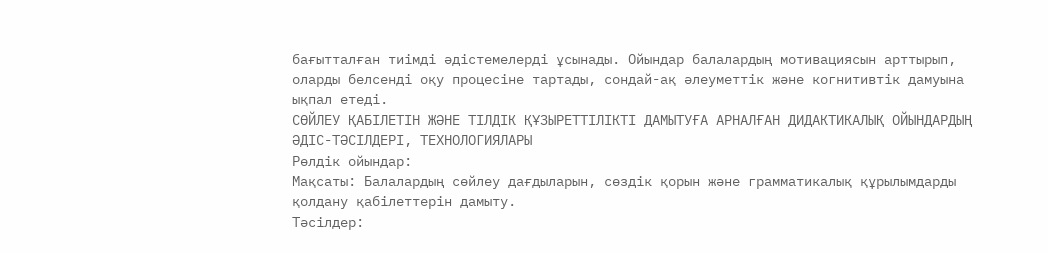бағытталған тиімді әдістемелерді ұсынады. Ойындар балалардың мотивациясын арттырып, оларды белсенді оқу процесіне тартады, сондай-ақ әлеуметтік және когнитивтік дамуына ықпал етеді.
СӨЙЛЕУ ҚАБІЛЕТІН ЖӘНЕ ТІЛДІК ҚҰЗЫРЕТТІЛІКТІ ДАМЫТУҒА АРНАЛҒАН ДИДАКТИКАЛЫҚ ОЙЫНДАРДЫҢ
ӘДІС-ТӘСІЛДЕРІ, ТЕХНОЛОГИЯЛАРЫ
Рөлдік ойындар:
Мақсаты: Балалардың сөйлеу дағдыларын, сөздік қорын және грамматикалық құрылымдарды қолдану қабілеттерін дамыту.
Тәсілдер: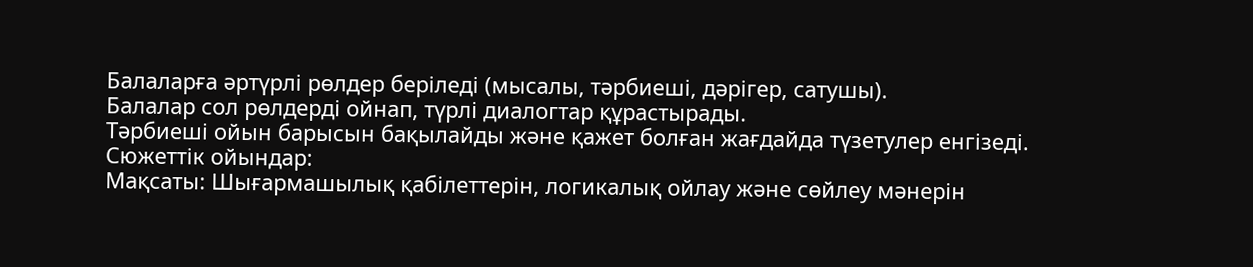Балаларға әртүрлі рөлдер беріледі (мысалы, тәрбиеші, дәрігер, сатушы).
Балалар сол рөлдерді ойнап, түрлі диалогтар құрастырады.
Тәрбиеші ойын барысын бақылайды және қажет болған жағдайда түзетулер енгізеді.
Сюжеттік ойындар:
Мақсаты: Шығармашылық қабілеттерін, логикалық ойлау және сөйлеу мәнерін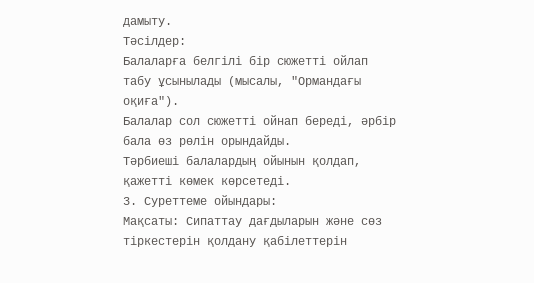дамыту.
Тәсілдер:
Балаларға белгілі бір сюжетті ойлап табу ұсынылады (мысалы, "Ормандағы оқиға").
Балалар сол сюжетті ойнап береді, әрбір бала өз рөлін орындайды.
Тәрбиеші балалардың ойынын қолдап, қажетті көмек көрсетеді.
3. Суреттеме ойындары:
Мақсаты: Сипаттау дағдыларын және сөз тіркестерін қолдану қабілеттерін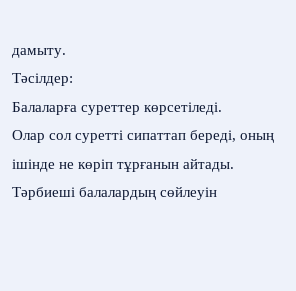дамыту.
Тәсілдер:
Балаларға суреттер көрсетіледі.
Олар сол суретті сипаттап береді, оның ішінде не көріп тұрғанын айтады.
Тәрбиеші балалардың сөйлеуін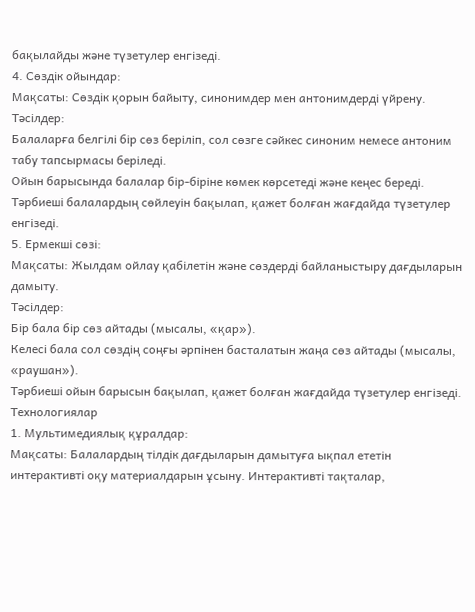бақылайды және түзетулер енгізеді.
4. Сөздік ойындар:
Мақсаты: Сөздік қорын байыту, синонимдер мен антонимдерді үйрену.
Тәсілдер:
Балаларға белгілі бір сөз беріліп, сол сөзге сәйкес синоним немесе антоним табу тапсырмасы беріледі.
Ойын барысында балалар бір-біріне көмек көрсетеді және кеңес береді.
Тәрбиеші балалардың сөйлеуін бақылап, қажет болған жағдайда түзетулер енгізеді.
5. Ермекші сөзі:
Мақсаты: Жылдам ойлау қабілетін және сөздерді байланыстыру дағдыларын дамыту.
Тәсілдер:
Бір бала бір сөз айтады (мысалы, «қар»).
Келесі бала сол сөздің соңғы әрпінен басталатын жаңа сөз айтады (мысалы, «раушан»).
Тәрбиеші ойын барысын бақылап, қажет болған жағдайда түзетулер енгізеді.
Технологиялар
1. Мультимедиялық құралдар:
Мақсаты: Балалардың тілдік дағдыларын дамытуға ықпал ететін интерактивті оқу материалдарын ұсыну. Интерактивті тақталар,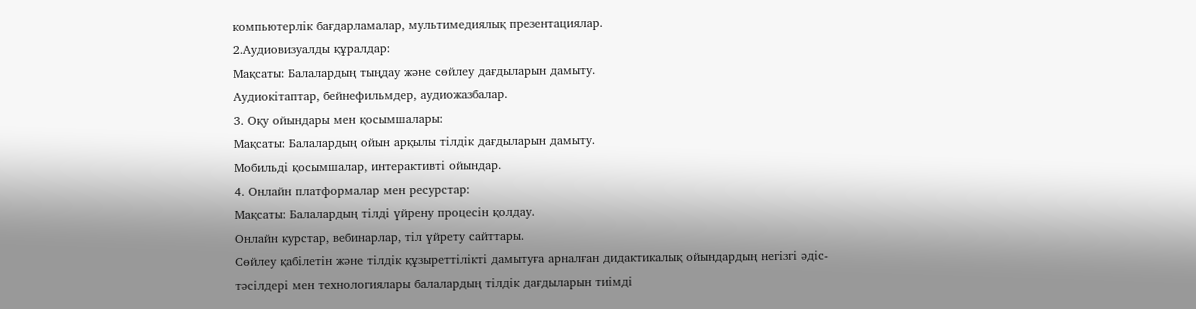компьютерлік бағдарламалар, мультимедиялық презентациялар.
2.Аудиовизуалды құралдар:
Мақсаты: Балалардың тыңдау және сөйлеу дағдыларын дамыту.
Аудиокітаптар, бейнефильмдер, аудиожазбалар.
3. Оқу ойындары мен қосымшалары:
Мақсаты: Балалардың ойын арқылы тілдік дағдыларын дамыту.
Мобильді қосымшалар, интерактивті ойындар.
4. Онлайн платформалар мен ресурстар:
Мақсаты: Балалардың тілді үйрену процесін қолдау.
Онлайн курстар, вебинарлар, тіл үйрету сайттары.
Сөйлеу қабілетін және тілдік құзыреттілікті дамытуға арналған дидактикалық ойындардың негізгі әдіс-тәсілдері мен технологиялары балалардың тілдік дағдыларын тиімді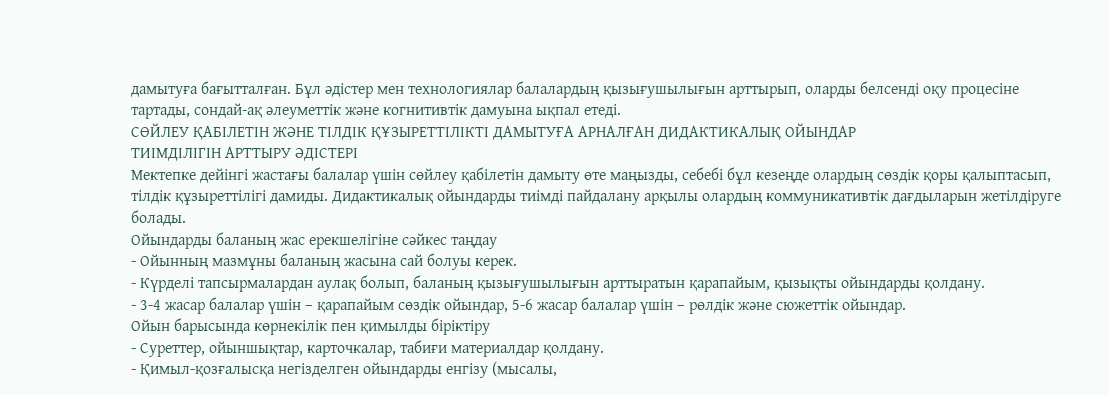дамытуға бағытталған. Бұл әдістер мен технологиялар балалардың қызығушылығын арттырып, оларды белсенді оқу процесіне тартады, сондай-ақ әлеуметтік және когнитивтік дамуына ықпал етеді.
СӨЙЛЕУ ҚАБІЛЕТІН ЖӘНЕ ТІЛДІК ҚҰЗЫРЕТТІЛІКТІ ДАМЫТУҒА АРНАЛҒАН ДИДАКТИКАЛЫҚ ОЙЫНДАР
ТИІМДІЛІГІН АРТТЫРУ ӘДІСТЕРІ
Мектепке дейінгі жастағы балалар үшін сөйлеу қабілетін дамыту өте маңызды, себебі бұл кезеңде олардың сөздік қоры қалыптасып, тілдік құзыреттілігі дамиды. Дидактикалық ойындарды тиімді пайдалану арқылы олардың коммуникативтік дағдыларын жетілдіруге болады.
Ойындарды баланың жас ерекшелігіне сәйкес таңдау
- Ойынның мазмұны баланың жасына сай болуы керек.
- Күрделі тапсырмалардан аулақ болып, баланың қызығушылығын арттыратын қарапайым, қызықты ойындарды қолдану.
- 3-4 жасар балалар үшін – қарапайым сөздік ойындар, 5-6 жасар балалар үшін – рөлдік және сюжеттік ойындар.
Ойын барысында көрнекілік пен қимылды біріктіру
- Суреттер, ойыншықтар, карточкалар, табиғи материалдар қолдану.
- Қимыл-қозғалысқа негізделген ойындарды енгізу (мысалы,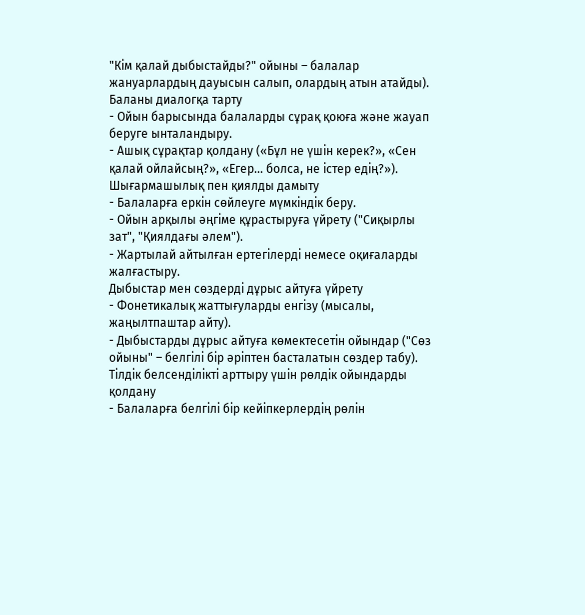"Кім қалай дыбыстайды?" ойыны – балалар жануарлардың дауысын салып, олардың атын атайды).
Баланы диалогқа тарту
- Ойын барысында балаларды сұрақ қоюға және жауап беруге ынталандыру.
- Ашық сұрақтар қолдану («Бұл не үшін керек?», «Сен қалай ойлайсың?», «Егер... болса, не істер едің?»).
Шығармашылық пен қиялды дамыту
- Балаларға еркін сөйлеуге мүмкіндік беру.
- Ойын арқылы әңгіме құрастыруға үйрету ("Сиқырлы зат", "Қиялдағы әлем").
- Жартылай айтылған ертегілерді немесе оқиғаларды жалғастыру.
Дыбыстар мен сөздерді дұрыс айтуға үйрету
- Фонетикалық жаттығуларды енгізу (мысалы, жаңылтпаштар айту).
- Дыбыстарды дұрыс айтуға көмектесетін ойындар ("Сөз ойыны" – белгілі бір әріптен басталатын сөздер табу).
Тілдік белсенділікті арттыру үшін рөлдік ойындарды қолдану
- Балаларға белгілі бір кейіпкерлердің рөлін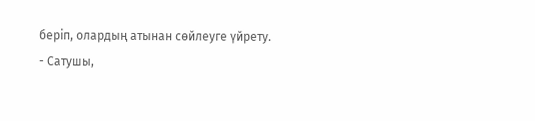беріп, олардың атынан сөйлеуге үйрету.
- Сатушы,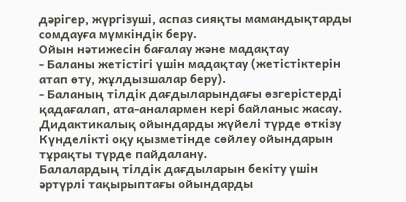дәрігер, жүргізуші, аспаз сияқты мамандықтарды сомдауға мүмкіндік беру.
Ойын нәтижесін бағалау және мадақтау
- Баланы жетістігі үшін мадақтау (жетістіктерін атап өту, жұлдызшалар беру).
- Баланың тілдік дағдыларындағы өзгерістерді қадағалап, ата-аналармен кері байланыс жасау.
Дидактикалық ойындарды жүйелі түрде өткізу
Күнделікті оқу қызметінде сөйлеу ойындарын тұрақты түрде пайдалану.
Балалардың тілдік дағдыларын бекіту үшін әртүрлі тақырыптағы ойындарды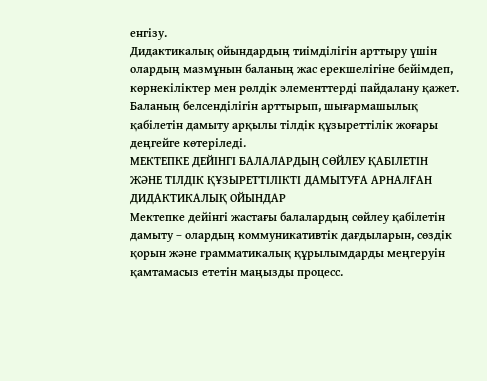енгізу.
Дидактикалық ойындардың тиімділігін арттыру үшін олардың мазмұнын баланың жас ерекшелігіне бейімдеп, көрнекіліктер мен рөлдік элементтерді пайдалану қажет. Баланың белсенділігін арттырып, шығармашылық қабілетін дамыту арқылы тілдік құзыреттілік жоғары деңгейге көтеріледі.
МЕКТЕПКЕ ДЕЙІНГІ БАЛАЛАРДЫҢ СӨЙЛЕУ ҚАБІЛЕТІН ЖӘНЕ ТІЛДІК ҚҰЗЫРЕТТІЛІКТІ ДАМЫТУҒА АРНАЛҒАН
ДИДАКТИКАЛЫҚ ОЙЫНДАР
Мектепке дейінгі жастағы балалардың сөйлеу қабілетін дамыту – олардың коммуникативтік дағдыларын, сөздік қорын және грамматикалық құрылымдарды меңгеруін қамтамасыз ететін маңызды процесс.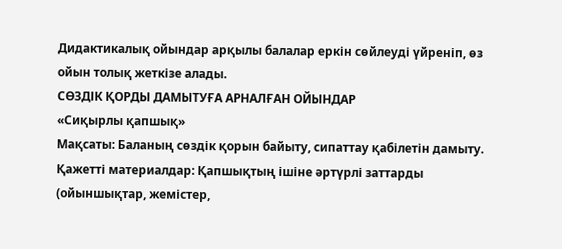Дидактикалық ойындар арқылы балалар еркін сөйлеуді үйреніп, өз ойын толық жеткізе алады.
СӨЗДІК ҚОРДЫ ДАМЫТУҒА АРНАЛҒАН ОЙЫНДАР
«Сиқырлы қапшық»
Мақсаты: Баланың сөздік қорын байыту, сипаттау қабілетін дамыту.
Қажетті материалдар: Қапшықтың ішіне әртүрлі заттарды (ойыншықтар, жемістер,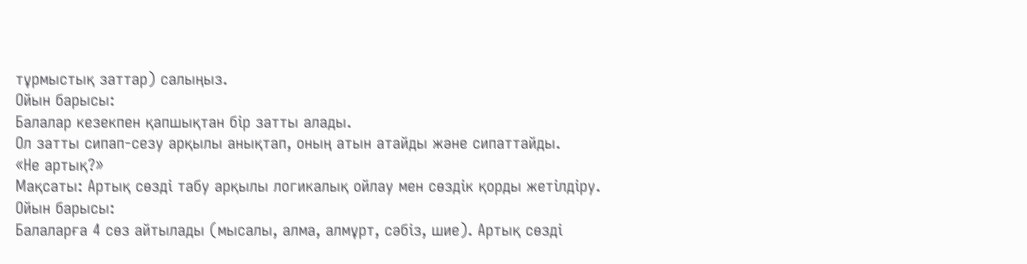тұрмыстық заттар) салыңыз.
Ойын барысы:
Балалар кезекпен қапшықтан бір затты алады.
Ол затты сипап-сезу арқылы анықтап, оның атын атайды және сипаттайды.
«Не артық?»
Мақсаты: Артық сөзді табу арқылы логикалық ойлау мен сөздік қорды жетілдіру.
Ойын барысы:
Балаларға 4 сөз айтылады (мысалы, алма, алмұрт, сәбіз, шие). Артық сөзді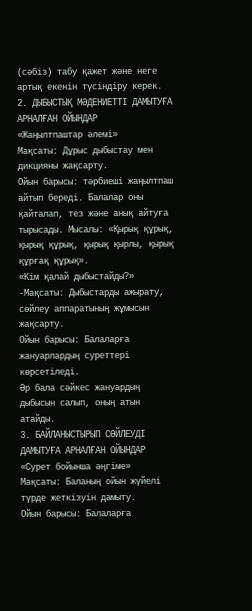(сәбіз) табу қажет және неге артық екенін түсіндіру керек.
2. ДЫБЫСТЫҚ МӘДЕНИЕТТІ ДАМЫТУҒА АРНАЛҒАН ОЙЫНДАР
«Жаңылтпаштар әлемі»
Мақсаты: Дұрыс дыбыстау мен дикцияны жақсарту.
Ойын барысы: тәрбиеші жаңылтпаш айтып береді. Балалар оны қайталап, тез және анық айтуға тырысады. Мысалы: «Қырық құрық, қырық құрық, қырық қырлы, қырық құрғақ құрық».
«Кім қалай дыбыстайды?»
-Мақсаты: Дыбыстарды ажырату, сөйлеу аппаратының жұмысын жақсарту.
Ойын барысы: Балаларға жануарлардың суреттері көрсетіледі.
Әр бала сәйкес жануардың дыбысын салып, оның атын атайды.
3. БАЙЛАНЫСТЫРЫП СӨЙЛЕУДІ ДАМЫТУҒА АРНАЛҒАН ОЙЫНДАР
«Сурет бойынша әңгіме»
Мақсаты: Баланың ойын жүйелі түрде жеткізуін дамыту.
Ойын барысы: Балаларға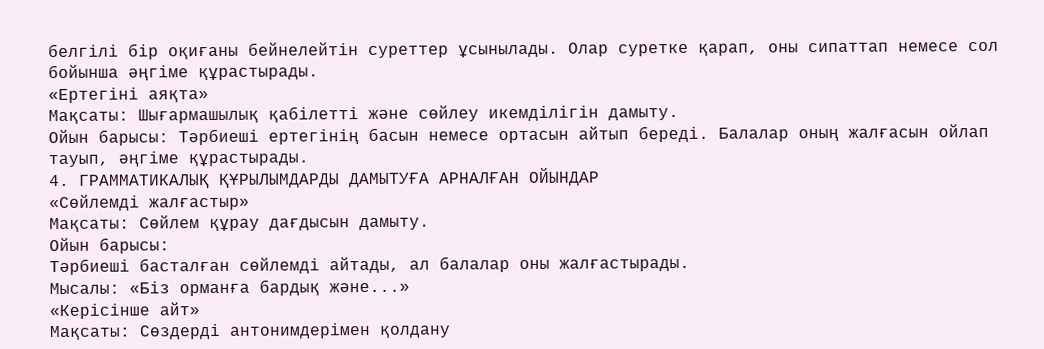белгілі бір оқиғаны бейнелейтін суреттер ұсынылады. Олар суретке қарап, оны сипаттап немесе сол бойынша әңгіме құрастырады.
«Ертегіні аяқта»
Мақсаты: Шығармашылық қабілетті және сөйлеу икемділігін дамыту.
Ойын барысы: Тәрбиеші ертегінің басын немесе ортасын айтып береді. Балалар оның жалғасын ойлап тауып, әңгіме құрастырады.
4. ГРАММАТИКАЛЫҚ ҚҰРЫЛЫМДАРДЫ ДАМЫТУҒА АРНАЛҒАН ОЙЫНДАР
«Сөйлемді жалғастыр»
Мақсаты: Сөйлем құрау дағдысын дамыту.
Ойын барысы:
Тәрбиеші басталған сөйлемді айтады, ал балалар оны жалғастырады.
Мысалы: «Біз орманға бардық және...»
«Керісінше айт»
Мақсаты: Сөздерді антонимдерімен қолдану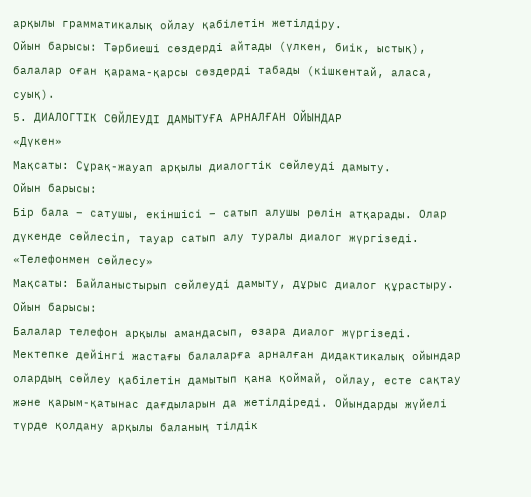арқылы грамматикалық ойлау қабілетін жетілдіру.
Ойын барысы: Тәрбиеші сөздерді айтады (үлкен, биік, ыстық), балалар оған қарама-қарсы сөздерді табады (кішкентай, аласа, суық).
5. ДИАЛОГТІК СӨЙЛЕУДІ ДАМЫТУҒА АРНАЛҒАН ОЙЫНДАР
«Дүкен»
Мақсаты: Сұрақ-жауап арқылы диалогтік сөйлеуді дамыту.
Ойын барысы:
Бір бала – сатушы, екіншісі – сатып алушы рөлін атқарады. Олар дүкенде сөйлесіп, тауар сатып алу туралы диалог жүргізеді.
«Телефонмен сөйлесу»
Мақсаты: Байланыстырып сөйлеуді дамыту, дұрыс диалог құрастыру.
Ойын барысы:
Балалар телефон арқылы амандасып, өзара диалог жүргізеді.
Мектепке дейінгі жастағы балаларға арналған дидактикалық ойындар олардың сөйлеу қабілетін дамытып қана қоймай, ойлау, есте сақтау және қарым-қатынас дағдыларын да жетілдіреді. Ойындарды жүйелі түрде қолдану арқылы баланың тілдік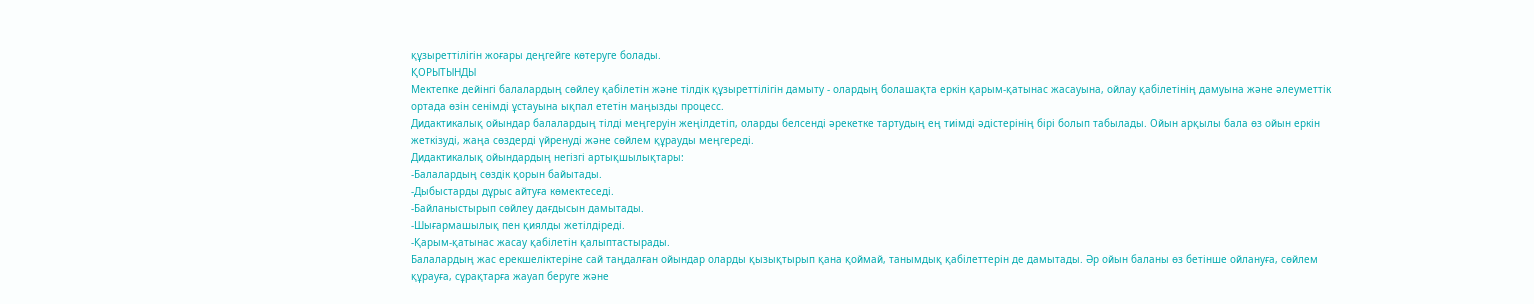құзыреттілігін жоғары деңгейге көтеруге болады.
ҚОРЫТЫНДЫ
Мектепке дейінгі балалардың сөйлеу қабілетін және тілдік құзыреттілігін дамыту - олардың болашақта еркін қарым-қатынас жасауына, ойлау қабілетінің дамуына және әлеуметтік ортада өзін сенімді ұстауына ықпал ететін маңызды процесс.
Дидактикалық ойындар балалардың тілді меңгеруін жеңілдетіп, оларды белсенді әрекетке тартудың ең тиімді әдістерінің бірі болып табылады. Ойын арқылы бала өз ойын еркін жеткізуді, жаңа сөздерді үйренуді және сөйлем құрауды меңгереді.
Дидактикалық ойындардың негізгі артықшылықтары:
-Балалардың сөздік қорын байытады.
-Дыбыстарды дұрыс айтуға көмектеседі.
-Байланыстырып сөйлеу дағдысын дамытады.
-Шығармашылық пен қиялды жетілдіреді.
-Қарым-қатынас жасау қабілетін қалыптастырады.
Балалардың жас ерекшеліктеріне сай таңдалған ойындар оларды қызықтырып қана қоймай, танымдық қабілеттерін де дамытады. Әр ойын баланы өз бетінше ойлануға, сөйлем құрауға, сұрақтарға жауап беруге және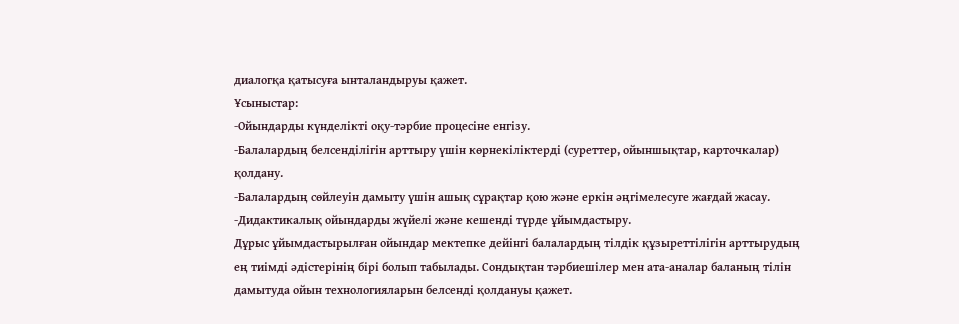диалогқа қатысуға ынталандыруы қажет.
Ұсыныстар:
-Ойындарды күнделікті оқу-тәрбие процесіне енгізу.
-Балалардың белсенділігін арттыру үшін көрнекіліктерді (суреттер, ойыншықтар, карточкалар) қолдану.
-Балалардың сөйлеуін дамыту үшін ашық сұрақтар қою және еркін әңгімелесуге жағдай жасау.
-Дидактикалық ойындарды жүйелі және кешенді түрде ұйымдастыру.
Дұрыс ұйымдастырылған ойындар мектепке дейінгі балалардың тілдік құзыреттілігін арттырудың ең тиімді әдістерінің бірі болып табылады. Сондықтан тәрбиешілер мен ата-аналар баланың тілін дамытуда ойын технологияларын белсенді қолдануы қажет.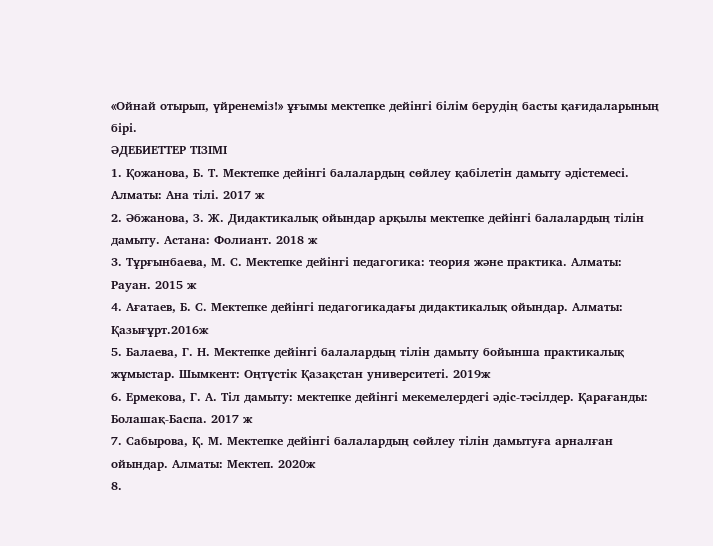«Ойнай отырып, үйренеміз!» ұғымы мектепке дейінгі білім берудің басты қағидаларының бірі.
ӘДЕБИЕТТЕР ТІЗІМІ
1. Қожанова, Б. Т. Мектепке дейінгі балалардың сөйлеу қабілетін дамыту әдістемесі. Алматы: Ана тілі. 2017 ж
2. Әбжанова, З. Ж. Дидактикалық ойындар арқылы мектепке дейінгі балалардың тілін дамыту. Астана: Фолиант. 2018 ж
3. Тұрғынбаева, М. С. Мектепке дейінгі педагогика: теория және практика. Алматы: Рауан. 2015 ж
4. Ағатаев, Б. С. Мектепке дейінгі педагогикадағы дидактикалық ойындар. Алматы: Қазығұрт.2016ж
5. Балаева, Г. Н. Мектепке дейінгі балалардың тілін дамыту бойынша практикалық жұмыстар. Шымкент: Оңтүстік Қазақстан университеті. 2019ж
6. Ермекова, Г. А. Тіл дамыту: мектепке дейінгі мекемелердегі әдіс-тәсілдер. Қарағанды: Болашақ-Баспа. 2017 ж
7. Сабырова, Қ. М. Мектепке дейінгі балалардың сөйлеу тілін дамытуға арналған ойындар. Алматы: Мектеп. 2020ж
8.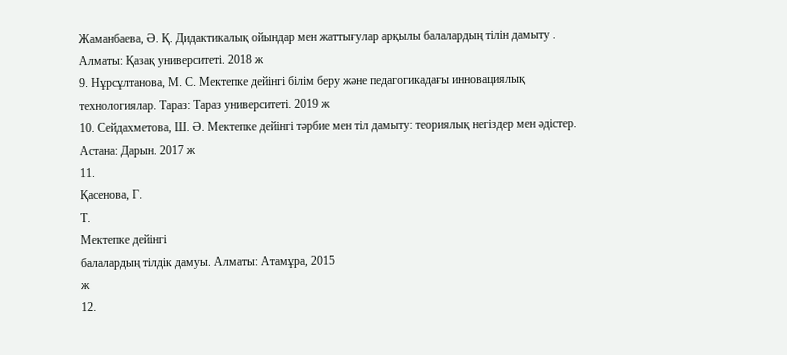Жаманбаева, Ә. Қ. Дидактикалық ойындар мен жаттығулар арқылы балалардың тілін дамыту . Алматы: Қазақ университеті. 2018 ж
9. Нұрсұлтанова, М. С. Мектепке дейінгі білім беру және педагогикадағы инновациялық технологиялар. Тараз: Тараз университеті. 2019 ж
10. Сейдахметова, Ш. Ә. Мектепке дейінгі тәрбие мен тіл дамыту: теориялық негіздер мен әдістер. Астана: Дарын. 2017 ж
11.
Қасенова, Г.
Т.
Мектепке дейінгі
балалардың тілдік дамуы. Алматы: Атамұра, 2015
ж
12.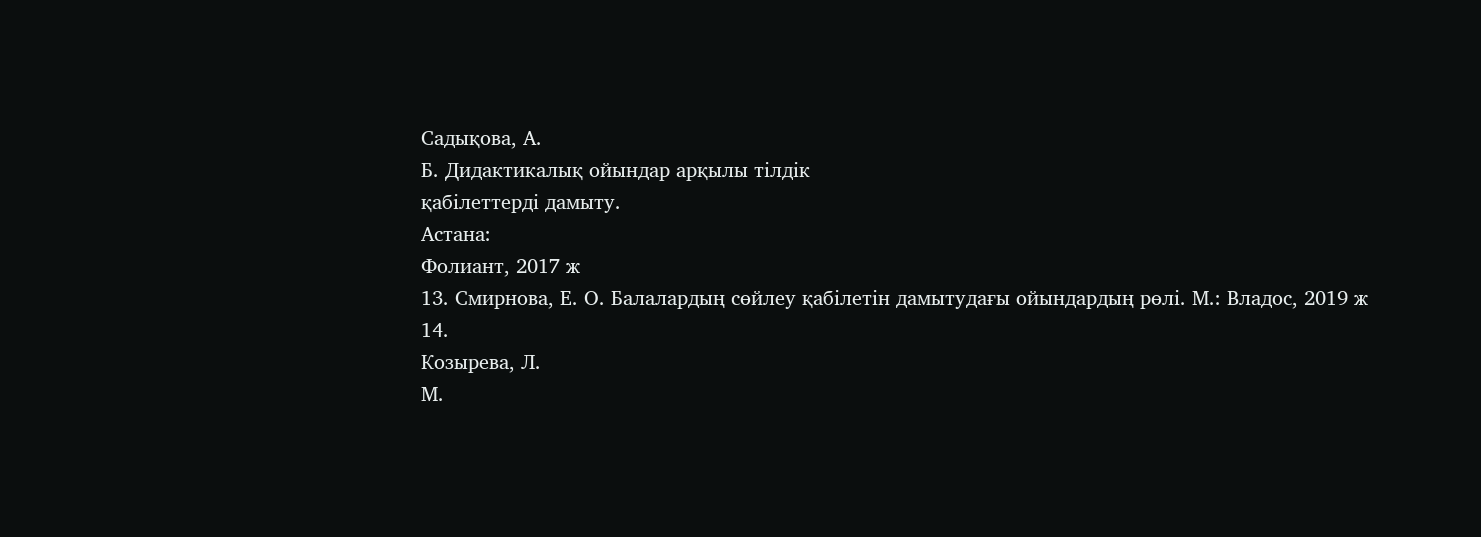Садықова, А.
Б. Дидактикалық ойындар арқылы тілдік
қабілеттерді дамыту.
Астана:
Фолиант, 2017 ж
13. Смирнова, Е. О. Балалардың сөйлеу қабілетін дамытудағы ойындардың рөлі. М.: Владос, 2019 ж
14.
Козырева, Л.
М.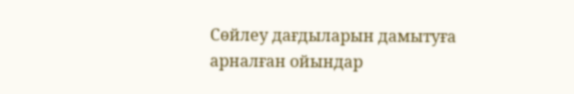Сөйлеу дағдыларын дамытуға арналған ойындар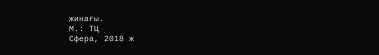жинағы.
М.: ТЦ
Сфера, 2018 ж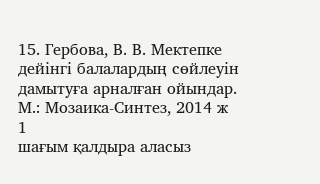15. Гербова, В. В. Мектепке дейінгі балалардың сөйлеуін дамытуға арналған ойындар. М.: Мозаика-Синтез, 2014 ж
1
шағым қалдыра аласыз